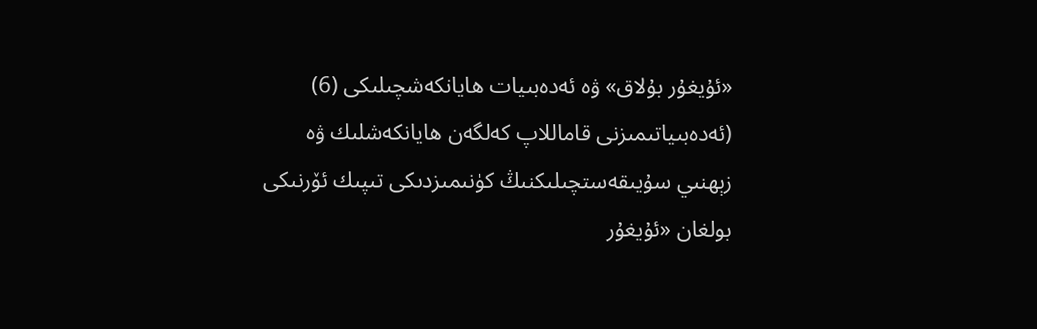«ئۇيغۇر بۇلاق» ۋە ئەدەبىيات ھايانكەشچىلىكى (6)
(ئەدەبىياتىمىزنى قاماللاپ كەلگەن ھايانكەشلىك ۋە زېھنىي سۇيىقەستچىلىكنىڭ كۈنىمىزدىكى تىپىك ئۆرنىكى بولغان «ئۇيغۇر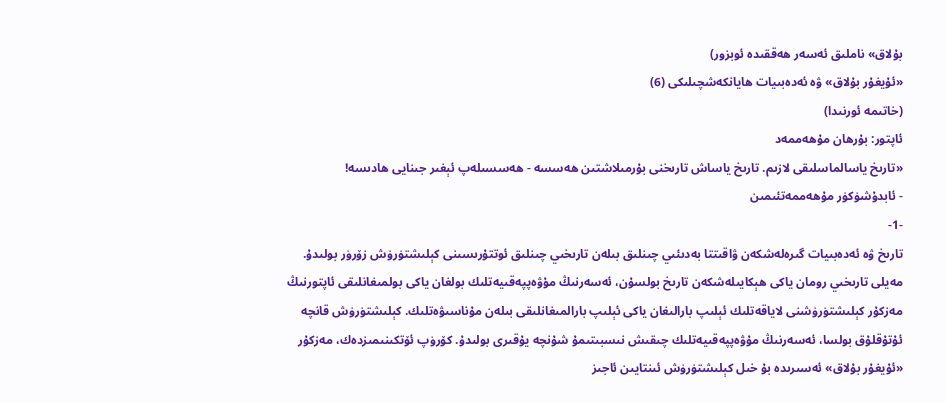بۇلاق» ناملىق ئەسەر ھەققىدە ئوبزور)
«ئۇيغۇر بۇلاق» ۋە ئەدەبىيات ھايانكەشچىلىكى (6)
(خاتىمە ئورنىدا)
ئاپتور: بۇرھان مۇھەممەد
«تارىخ ياسالماسلىقى لازىم. تارىخ ياساش تارىخنى بۇرمىلاشتىن ھەسسە - ھەسسىلەپ ئېغىر جىنايى ھادىسە!
‐ ئابدۇشۈكۈر مۇھەممەتئىمىن
-1-
تارىخ ۋە ئەدەبىيات گىرەلەشكەن ۋاقىتتا بەدىئىي چىنلىق بىلەن تارىخىي چىنلىق ئوتتۇرىسىنى كېلىشتۈرۈش زۆرۈر بولىدۇ. مەيلى تارىخىي رومان ياكى ھېكايىلەشكەن تارىخ بولسۇن، ئەسەرنىڭ مۇۋەپپەقىيەتلىك بولغان ياكى بولمىغانلىقى ئاپتورنىڭ مەزكۇر كېلىشتۈرۈشنى لاياقەتلىك ئېلىپ بارالىغان ياكى ئېلىپ بارالمىغانلىقى بىلەن مۇناسىۋەتلىك. كېلىشتۈرۈش قانچە ئۇتۇقلۇق بولسا، ئەسەرنىڭ مۇۋەپپەقىيەتلىك چىقىش نىسبىتىمۇ شۇنچە يۇقىرى بولىدۇ. كۆرۈپ ئۆتكىنىمىزدەك، مەزكۇر «ئۇيغۇر بۇلاق» ئەسىرىدە بۇ خىل كېلىشتۈرۈش ئىنتايىن ئاجىز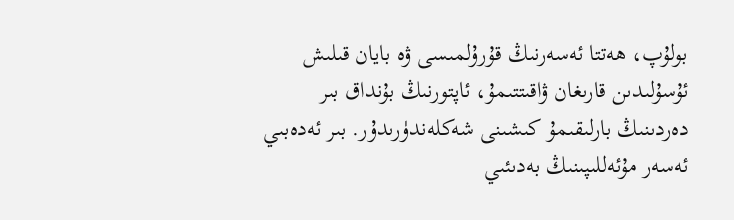بولۇپ، ھەتتا ئەسەرنىڭ قۇرۇلمىسى ۋە بايان قىلىش ئۇسۇلىدىن قارىغان ۋاقىتتىمۇ، ئاپتورنىڭ بۇنداق بىر دەردىنىڭ بارلىقىمۇ كىشىنى شەكلەندۈرىدۇر. بىر ئەدەبىي ئەسەر مۇئەللىپىنىڭ بەدىئىي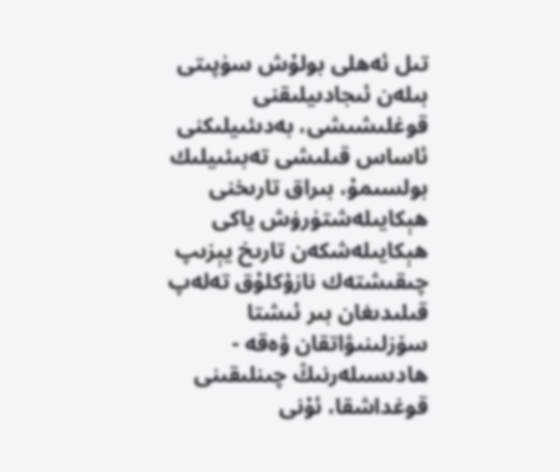تىل ئەھلى بولۇش سۈپىتى بىلەن ئىجادىيلىقنى قوغلىشىشى، بەدىئىيلىكنى ئاساس قىلىشى تەبىئىيلىك بولسىمۇ، بىراق تارىخنى ھېكايىلەشتۈرۈش ياكى ھېكايىلەشكەن تارىخ يېزىپ چىقىشتەك نازۇكلۇق تەلەپ قىلىدىغان بىر ئىشتا سۆزلىنىۋاتقان ۋەقە - ھادىسىلەرنىڭ چىنلىقىنى قوغداشقا، ئۇنى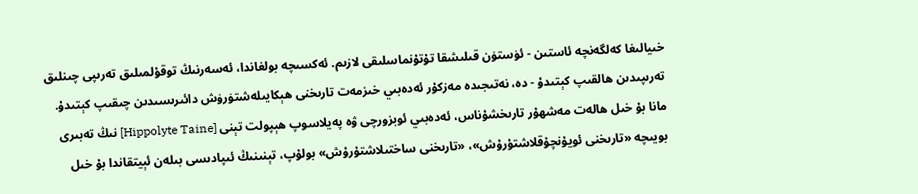خىيالىغا كەلگەنچە ئاستىن - ئۈستۈن قىلىشقا تۇتۇنماسلىقى لازىم. ئەكسىچە بولغاندا، ئەسەرنىڭ توقۇلمىلىق تەرىپى چىنلىق تەرىپىدىن ھالقىپ كېتىدۇ - دە، نەتىجىدە مەزكۇر ئەدەبىي خىزمەت تارىخنى ھېكايىلەشتۈرۈش دائىرىسىدىن چىقىپ كېتىدۇ. مانا بۇ خىل ھالەت مەشھۇر تارىخشۇناس، ئەدەبىي ئوبزورچى ۋە پەيلاسوپ ھېپولت تېنى [Hippolyte Taine] نىڭ تەبىرى بويىچە «تارىخنى ئويۇنچۇقلاشتۇرۇش»، «تارىخنى ساختىلاشتۇرۇش» بولۇپ، تېنىنىڭ ئىپادىسى بىلەن ئېيتقاندا بۇ خىل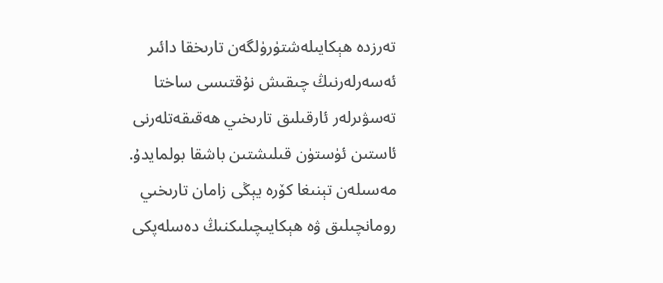تەرزدە ھېكايىلەشتۈرۈلگەن تارىخقا دائىر ئەسەرلەرنىڭ چىقىش نۇقتىسى ساختا تەسۋىرلەر ئارقىلىق تارىخىي ھەقىقەتلەرنى ئاستىن ئۈستۈن قىلىشتىن باشقا بولمايدۇ. مەسىلەن تېنىغا كۆرە يېڭى زامان تارىخىي رومانچىلىق ۋە ھېكايىچىلىكنىڭ دەسلەپكى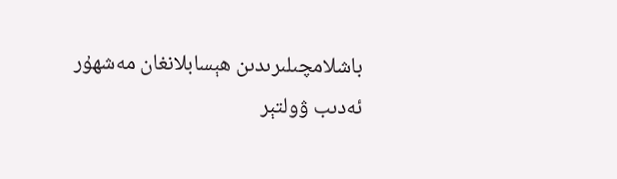باشلامچىلىرىدىن ھېسابلانغان مەشھۇر ئەدىب ۋولتېر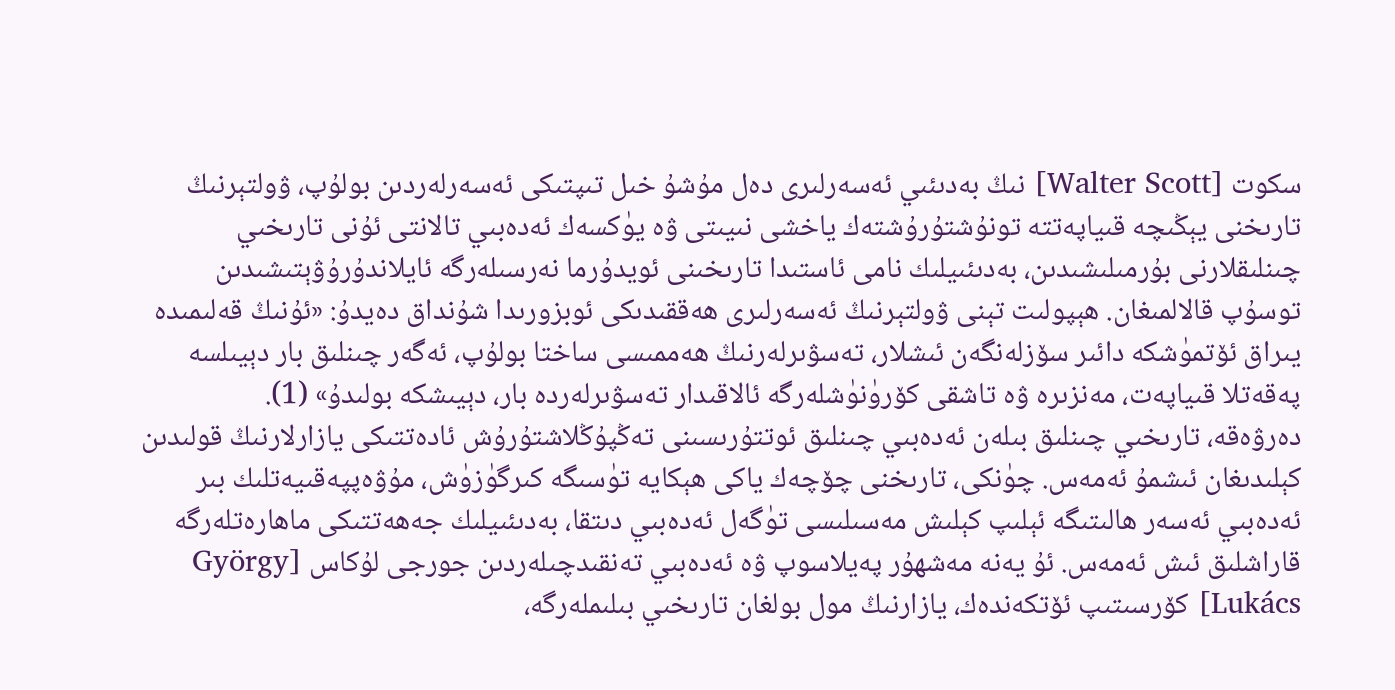سكوت [Walter Scott] نىڭ بەدىئىي ئەسەرلىرى دەل مۇشۇ خىل تىپتىكى ئەسەرلەردىن بولۇپ، ۋولتېرنىڭ تارىخنى يېڭىچە قىياپەتتە تونۇشتۇرۇشتەك ياخشى نىيىتى ۋە يۈكسەك ئەدەبىي تالانتى ئۇنى تارىخىي چىنلىقلارنى بۇرمىلىشىدىن، بەدىئىيلىك نامى ئاستىدا تارىخىنى ئويدۇرما نەرسىلەرگە ئايلاندۇرۇۋېتىشىدىن توسۇپ قالالمىغان. ھېپولىت تېنى ۋولتېرنىڭ ئەسەرلىرى ھەققىدىكى ئوبزورىدا شۇنداق دەيدۇ: «ئۇنىڭ قەلىمىدە يىراق ئۆتمۈشكە دائىر سۆزلەنگەن ئىشلار، تەسۋىرلەرنىڭ ھەممىسى ساختا بولۇپ، ئەگەر چىنلىق بار دېيىلسە پەقەتلا قىياپەت، مەنزىرە ۋە تاشقى كۆرۈنۈشلەرگە ئالاقىدار تەسۋىرلەردە بار، دېيىشكە بولىدۇ» (1).
دەرۋەقە، تارىخىي چىنلىق بىلەن ئەدەبىي چىنلىق ئوتتۇرىسىنى تەڭپۇڭلاشتۇرۇش ئادەتتىكى يازارلارنىڭ قولىدىن كېلىدىغان ئىشمۇ ئەمەس. چۈنكى، تارىخنى چۆچەك ياكى ھېكايە تۈسىگە كىرگۈزۈش، مۇۋەپپەقىيەتلىك بىر ئەدەبىي ئەسەر ھالىتىگە ئېلىپ كېلىش مەسىلىسى تۈگەل ئەدەبىي دىتقا، بەدىئىيلىك جەھەتتىكى ماھارەتلەرگە قاراشلىق ئىش ئەمەس. ئۇ يەنە مەشھۇر پەيلاسوپ ۋە ئەدەبىي تەنقىدچىلەردىن جورجى لۇكاس [György Lukács] كۆرسىتىپ ئۆتكەندەك، يازارنىڭ مول بولغان تارىخىي بىلىملەرگە،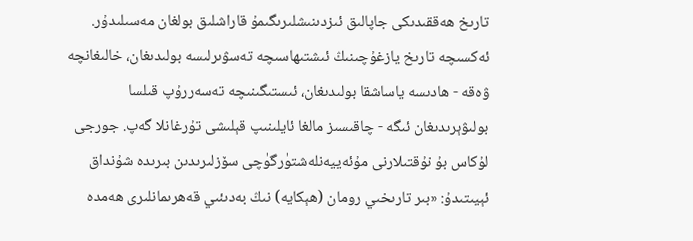تارىخ ھەققىدىكى جاپالىق ئىزدىنىشلىرىگىمۇ قاراشلىق بولغان مەسىلىدۇر. ئەكسىچە تارىخ يازغۇچىنىڭ ئىشتىھاسىچە تەسۋىرلىسە بولىدىغان، خالىغانچە ۋەقە - ھادىسە ياساشقا بولىدىغان، ئىستىگىنىچە تەسەررۇپ قىلسا بولىۋېرىدىغان ئىگە - چاقىسىز مالغا ئايلىنىپ قېلىشى تۇرغانلا گەپ. جورجى لۇكاس بۇ نۇقتىلارنى مۇئەييەنلەشتۈرگۈچى سۆزلىرىدىن بىرىدە شۇنداق ئېيىتىدۇ: «بىر تارىخىي رومان (ھېكايە) نىڭ بەدىئىي قەھرىمانلىرى ھەمدە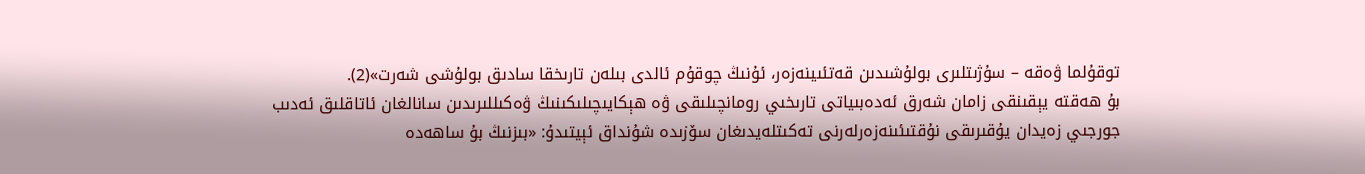توقۇلما ۋەقە – سۇژىتلىرى بولۇشىدىن قەتئىينەزەر، ئۇنىڭ چوقۇم ئالدى بىلەن تارىخقا سادىق بولۇشى شەرت»(2).
بۇ ھەقتە يېقىنقى زامان شەرق ئەدەبىياتى تارىخىي رومانچىلىقى ۋە ھېكايىچىلىكىنىڭ ۋەكىللىرىدىن سانالغان ئاتاقلىق ئەدىب جورجىي زەيدان يۇقىرىقى نۇقتىئىنەزەرلەرنى تەكىتلەيدىغان سۆزىدە شۇنداق ئېيتىدۇ: «بىزنىڭ بۇ ساھەدە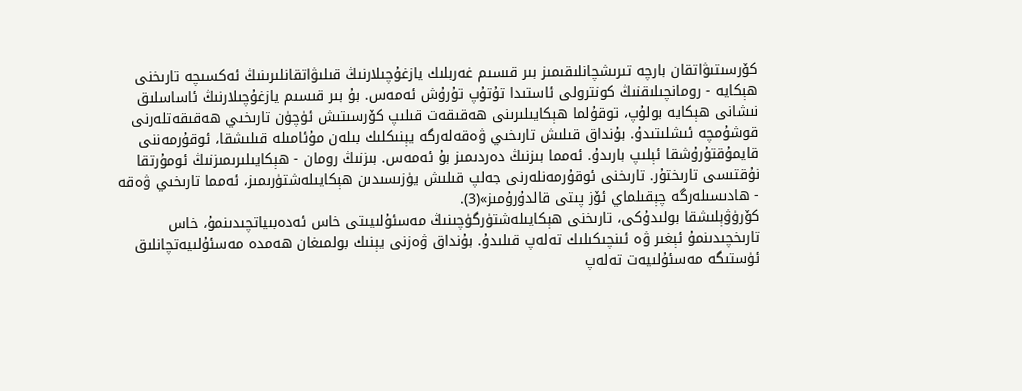كۆرسىتىۋاتقان بارچە تىرىشچانلىقىمىز بىر قىسىم غەربلىك يازغۇچىلارنىڭ قىلىۋاتقانلىرىنىڭ ئەكسىچە تارىخنى ھېكايە - رومانچىلىقنىڭ كونترولى ئاستىدا تۇتۇپ تۇرۇش ئەمەس. بۇ بىر قىسىم يازغۇچىلارنىڭ ئاساسلىق نىشانى ھېكايە بولۇپ، توقۇلما ھېكايىلىرىنى ھەقىقەت قىلىپ كۆرسىتىش ئۈچۈن تارىخىي ھەقىقەتلەرنى قوشۇمچە ئىشلىتىدۇ. بۇنداق قىلىش تارىخىي ۋەقەلەرگە يېنىكلىك بىلەن مۇئامىلە قىلىشقا، ئوقۇرمەننى قايمۇقتۇرۇشقا ئېلىپ بارىدۇ. ئەمما بىزنىڭ دەردىمىز بۇ ئەمەس. بىزنىڭ رومان - ھېكايىلىرىمىزنىڭ ئومۇرتقا نۇقتىسى تارىختۇر. تارىخنى ئوقۇرمەنلەرنى جەلپ قىلىش يۈزىسىدىن ھېكايىلەشتۈرىمىز، ئەمما تارىخىي ۋەقە - ھادىسىلەرگە چېقىلماي ئۆز پىتى قالدۇرۇمىز»(3).
كۆرۈۋېلىشقا بولىدۇكى، تارىخنى ھېكايىلەشتۈرگۈچىنىڭ مەسئۇلىيىتى خاس ئەدەبىياتچىدىنمۇ، خاس تارىخچىدىنمۇ ئېغىر ۋە ئىنچىكىلىك تەلەپ قىلىدۇ. بۇنداق ۋەزنى يېنىك بولمىغان ھەمدە مەسئۇلىيەتچانلىق ئۈستىگە مەسئۇلىيەت تەلەپ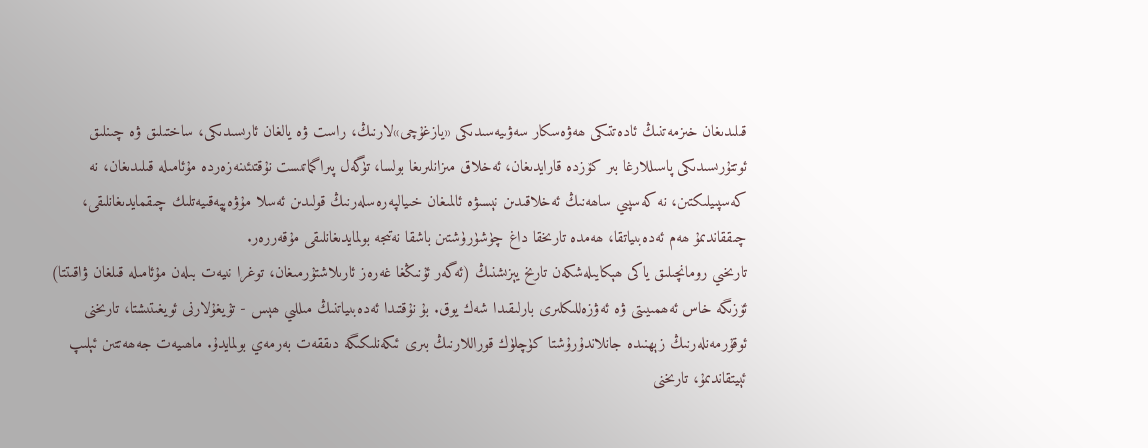قىلىدىغان خىزمەتنىڭ ئادەتتىكى ھەۋەسكار سەۋىيەسىدىكى «يازغۇچى»لارنىڭ، راست ۋە يالغان ئارىسىدىكى، ساختىلىق ۋە چىنلىق ئوتتۇرىسىدىكى پاسىللارغا بىر كۆزدە قارايدىغان، ئەخلاق مىزانلىرىغا بولسا، تۈگەل پىراگماتىست نۇقتىئىنەزەردە مۇئامىلە قىلىدىغان، نە كەسپىيلىكتىن، نە كەسپىي ساھەنىڭ ئەخلاقىدىن نېسىۋە ئالمىغان خىيالپەرەسلەرنىڭ قولىدىن ئەسلا مۇۋەپپەقىيەتلىك چىقمايدىغانلىقى، چىققاندىمۇ ھەم ئەدەبىياتقا، ھەمدە تارىخقا داغ چۈشۈرۈشتىن باشقا نەتىجە بولمايدىغانلىقى مۇقەررەر.
تارىخىي رومانچىلىق ياكى ھېكايىلەشكەن تارىخ يېزىشنىڭ (ئەگەر ئۇنىڭغا غەرەز ئارىلاشتۇرمىغان، توغرا نىيەت بىلەن مۇئامىلە قىلغان ۋاقىتتا) ئۆزىگە خاس ئەھمىيىتى ۋە ئەۋزەللىكلىرى بارلىقىدا شەك يوق. بۇ نۇقتىدا ئەدەبىياتنىڭ مىللىي ھېس - تۇيغۇلارنى ئويغىتىشتا، تارىخنى ئوقۇرمەنلەرنىڭ زېھنىدە جانلاندۇرۇشتا كۈچلۈك قوراللارنىڭ بىرى ئىكەنلىكىگە دىققەت بەرمەي بولمايدۇ. ماھىيەت جەھەتتىن ئېلىپ ئېيتقاندىمۇ، تارىخنى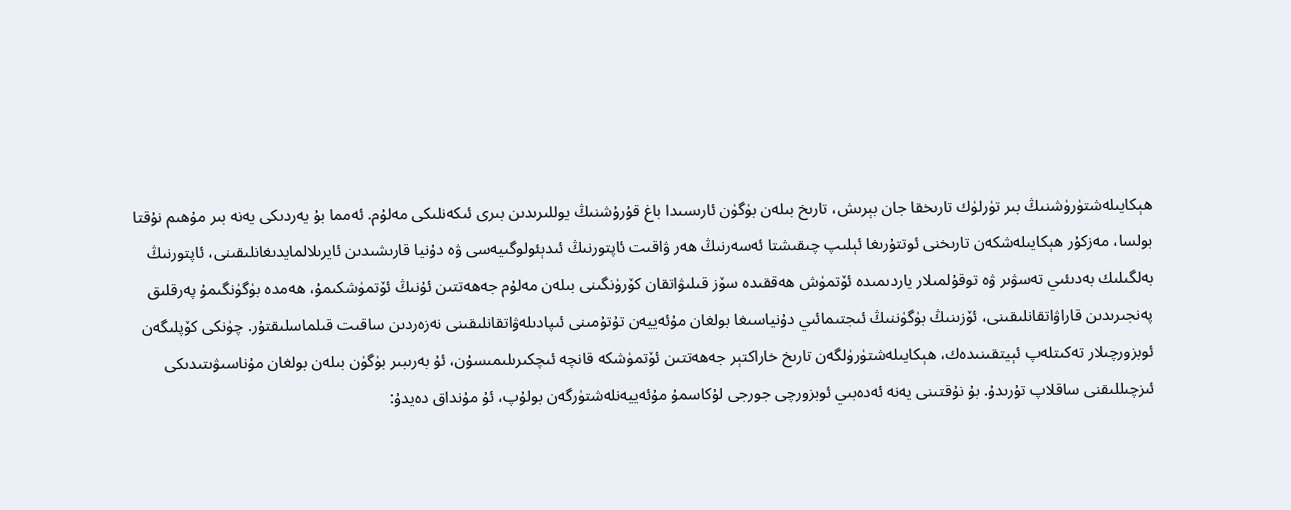ھېكايىلەشتۈرۈشنىڭ بىر تۈرلۈك تارىخقا جان بېرىش، تارىخ بىلەن بۈگۈن ئارىسىدا باغ قۇرۇشنىڭ يوللىرىدىن بىرى ئىكەنلىكى مەلۇم. ئەمما بۇ يەردىكى يەنە بىر مۇھىم نۇقتا بولسا، مەزكۇر ھېكايىلەشكەن تارىخنى ئوتتۇرىغا ئېلىپ چىقىشتا ئەسەرنىڭ ھەر ۋاقىت ئاپتورنىڭ ئىدېئولوگىيەسى ۋە دۇنيا قارىشىدىن ئايرىلالمايدىغانلىقىنى، ئاپتورنىڭ بەلگىلىك بەدىئىي تەسۋىر ۋە توقۇلمىلار ياردىمىدە ئۆتمۈش ھەققىدە سۆز قىلىۋاتقان كۆرۈنگىنى بىلەن مەلۇم جەھەتتىن ئۇنىڭ ئۆتمۈشكىمۇ، ھەمدە بۈگۈنگىمۇ پەرقلىق پەنجىرىدىن قاراۋاتقانلىقىنى، ئۆزىنىڭ بۈگۈننىڭ ئىجتىمائىي دۇنياسىغا بولغان مۇئەييەن تۇتۇمىنى ئىپادىلەۋاتقانلىقىنى نەزەردىن ساقىت قىلماسلىقتۇر. چۈنكى كۆپلىگەن ئوبزورچىلار تەكىتلەپ ئېيتقىنىدەك، ھېكايىلەشتۈرۈلگەن تارىخ خاراكتېر جەھەتتىن ئۆتمۈشكە قانچە ئىچكىرىلىمىسۇن، ئۇ بەرىبىر بۈگۈن بىلەن بولغان مۇناسىۋىتىدىكى ئىزچىللىقنى ساقلاپ تۇرىدۇ. بۇ نۇقتىنى يەنە ئەدەبىي ئوبزورچى جورجى لۇكاسمۇ مۇئەييەنلەشتۈرگەن بولۇپ، ئۇ مۇنداق دەيدۇ: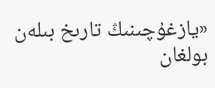«يازغۇچىنىڭ تارىخ بىلەن بولغان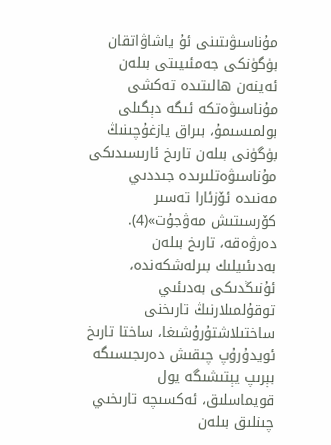مۇناسىۋىتىنى ئۇ ياشاۋاتقان بۈگۈنكى جەمئىيىتى بىلەن ئەينەن ھالىتىدە تەكشى مۇناسىۋەتكە ئىگە دېگىلى بولمىسىمۇ، بىراق يازغۇچىنىڭ بۈگۈنى بىلەن تارىخ ئارىسىدىكى مۇناسىۋەتلىرىدە جىددىي مەنىدە ئۆزئارا تەسىر كۆرسىتىش مەۋجۇت»(4).
دەرۋەقە، تارىخ بىلەن بەدىئىيلىك بىرلەشكەندە، ئۇنىڭدىكى بەدىئىي توقۇلمىلارنىڭ تارىخنى ساختىلاشتۇرۇشىغا، ساختا تارىخ ئويدۇرۇپ چىقىش دەرىجىسىگە بېرىپ يېتىشىگە يول قويماسلىق، ئەكسىچە تارىخىي چىنلىق بىلەن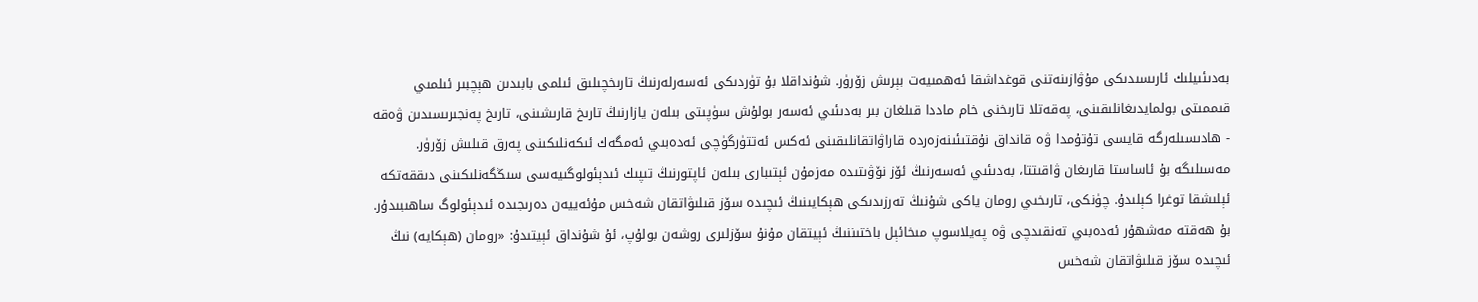بەدىئىيلىك ئارىسىدىكى مۇۋازىنەتنى قوغداشقا ئەھمىيەت بېرىش زۆرۈر. شۇنداقلا بۇ تۈردىكى ئەسەرلەرنىڭ تارىخچىلىق ئىلمى بابىدىن ھېچبىر ئىلمىي قىممىتى بولمايدىغانلىقىنى، پەقەتلا تارىخنى خام ماددا قىلغان بىر بەدىئىي ئەسەر بولۇش سۈپىتى بىلەن يازارنىڭ تارىخ قارىشىنى، تارىخ پەنجىرىسىدىن ۋەقە - ھادىسىلەرگە قايسى تۇتۇمدا ۋە قانداق نۇقتىئىنەزەردە قاراۋاتقانلىقىنى ئەكس ئەتتۈرگۈچى ئەدەبىي ئەمگەك ئىكەنلىكىنى پەرق قىلىش زۆرۈر. مەسىلىگە بۇ ئاساستا قارىغان ۋاقىتتا، بەدىئىي ئەسەرنىڭ ئۆز نۆۋىتىدە مەزمۇن ئېتىبارى بىلەن ئاپتورنىڭ تىپىك ئىدېئولوگىيەسى سىڭگەنلىكىنى دىققەتكە ئېلىشقا توغرا كېلىدۇ. چۈنكى، تارىخىي رومان ياكى شۇنىڭ تەرزىدىكى ھېكايىنىڭ ئىچىدە سۆز قىلىۋاتقان شەخس مۇئەييەن دەرىجىدە ئىدېئولوگ ساھىبىدۇر. بۇ ھەقتە مەشھۇر ئەدەبىي تەنقىدچى ۋە پەيلاسوپ مىخائېل باختىننىڭ ئېيتقان مۇنۇ سۆزلىرى روشەن بولۇپ، ئۇ شۇنداق ئېيتىدۇ: «رومان (ھېكايە) نىڭ ئىچىدە سۆز قىلىۋاتقان شەخس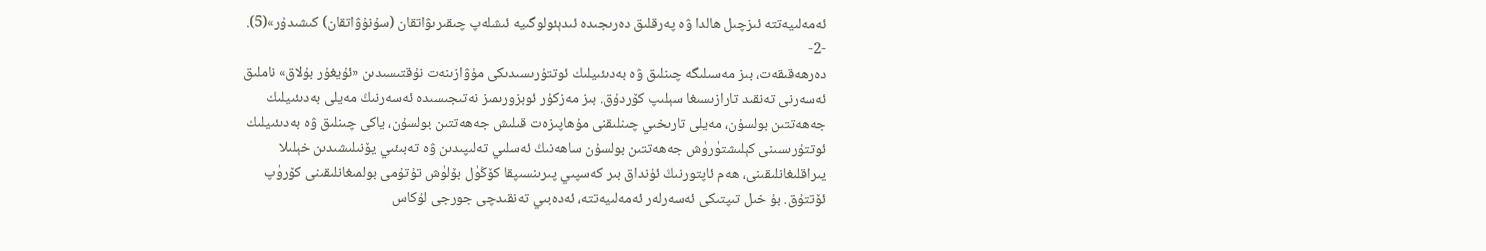ئەمەلىيەتتە ئىزچىل ھالدا ۋە پەرقلىق دەرىجىدە ئىدېئولوگىيە ئىشلەپ چىقىرىۋاتقان (سۇنۇۋاتقان) كىشىدۇر»(5).
-2-
دەرھەقىقەت، بىز مەسىلىگە چىنلىق ۋە بەدىئىيلىك ئوتتۇرىسىدىكى مۇۋازىنەت نۇقتىسىدىن «ئۇيغۇر بۇلاق» ناملىق ئەسەرنى تەنقىد تارازىسىغا سېلىپ كۆردۇق. بىز مەزكۇر ئوبزورىمىز نەتىجىسىدە ئەسەرنىڭ مەيلى بەدىئىيلىك جەھەتتىن بولسۇن، مەيلى تارىخىي چىنلىقنى مۇھاپىزەت قىلىش جەھەتتىن بولسۇن، ياكى چىنلىق ۋە بەدىئىيلىك ئوتتۇرىسىنى كېلىشتۈرۈش جەھەتتىن بولسۇن ساھەنىڭ ئەسلىي تەلىپىدىن ۋە تەبىئىي يۆنىلىشىدىن خېلىلا يىراقلىغانلىقىنى، ھەم ئاپتورنىڭ ئۇنداق بىر كەسپىي پىرىنسىپقا كۆڭۈل بۆلۈش تۇتۇمى بولمىغانلىقىنى كۆرۈپ ئۆتتۇق. بۇ خىل تىپتىكى ئەسەرلەر ئەمەلىيەتتە، ئەدەبىي تەنقىدچى جورجى لۇكاس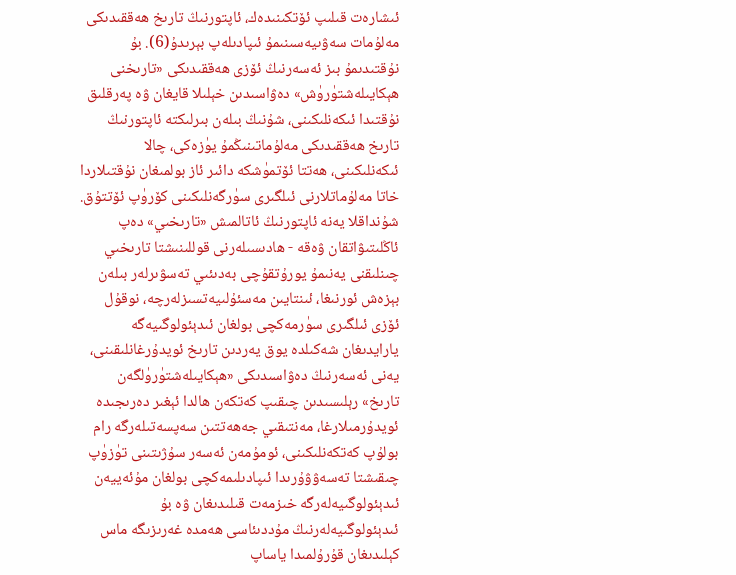ئىشارەت قىلىپ ئۆتكىنىدەك، ئاپتورنىڭ تارىخ ھەققىدىكى مەلۇمات سەۋىيەسىنىمۇ ئىپادىلەپ بېرىدۇ(6). بۇ نۇقتىدىمۇ بىز ئەسەرنىڭ ئۆزى ھەققىدىكى «تارىخنى ھېكايىلەشتۈرۈش» دەۋاسىدىن خېلىلا قايغان ۋە پەرقلىق نۇقتىدا ئىكەنلىكىنى، شۇنىڭ بىلەن بىرلىكتە ئاپتورنىڭ تارىخ ھەققىدىكى مەلۇماتىنىڭمۇ يۈزەكى، چالا ئىكەنلىكىنى، ھەتتا ئۆتمۈشكە دائىر ئاز بولمىغان نۇقتىلاردا خاتا مەلۇماتلارنى ئىلگىرى سۈرگەنلىكىنى كۆرۈپ ئۆتتۇق. شۇنداقلا يەنە ئاپتورنىڭ ئاتالمىش «تارىخىي» دەپ ئاڭلىتىۋاتقان ۋەقە - ھادىسىلەرنى قوللىنىشتا تارىخىي چىنلىقنى يەنىمۇ يورۇتقۇچى بەدىئىي تەسۋىرلەر بىلەن بېزەش ئورنىغا، ئىنتايىن مەسئۇلىيەتسىزلەرچە، نوقۇل ئۆزى ئىلگىرى سۈرمەكچى بولغان ئىدېئولوگىيەگە يارايدىغان شەكىلدە يوق يەردىن تارىخ ئويدۇرغانلىقىنى، يەنى ئەسەرنىڭ دەۋاسىدىكى «ھېكايىلەشتۈرۈلگەن تارىخ» رېلىسىدىن چىقىپ كەتكەن ھالدا ئېغىر دەرىجىدە ئويدۇرمىلارغا، مەنتىقىي جەھەتتىن سەپسەتىلەرگە رام بولۇپ كەتكەنلىكىنى، ئومۇمەن ئەسەر سۇژىتىنى تۈزۈپ چىقىشتا تەسەۋۋۇرىدا ئىپادىلىمەكچى بولغان مۇئەييەن ئىدېئولوگىيەلەرگە خىزمەت قىلىدىغان ۋە بۇ ئىدېئولوگىيەلەرنىڭ مۇددىئاسى ھەمدە غەرىزىگە ماس كېلىدىغان قۇرۇلمىدا ياساپ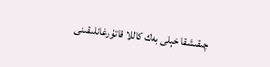چىقىشقا خېلى بەك كاللا قاتۇرغانلىقىنى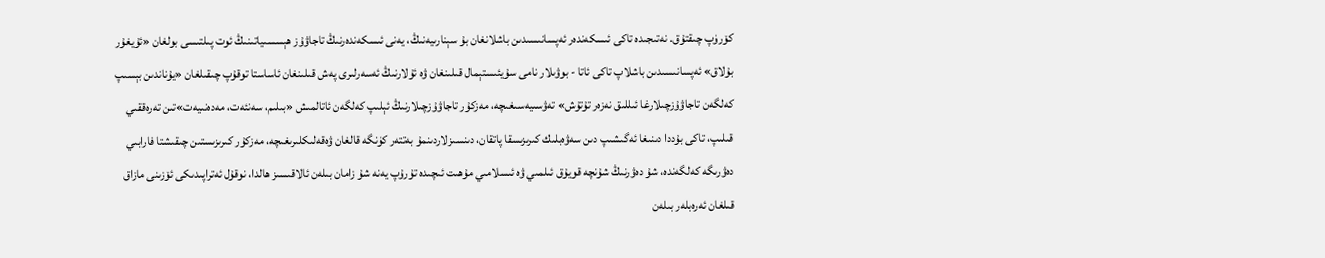كۆرۈپ چىقتۇق. نەتىجىدە تاكى ئىسكەندەر ئەپسانىسىدىن باشلانغان بۇ سېنارىيەنىڭ، يەنى ئىسكەندەرنىڭ تاجاۋۇز ھېسسىياتىنىڭ ئوت پىلتىسى بولغان «ئۇيغۇر بۇلاق» ئەپسانىسىدىن باشلاپ تاكى ئاتا - بوۋىلار نامى سۇيئىستېمال قىلىنغان ۋە ئۇلارنىڭ ئەسەرلىرى پەش قىلىنغان ئاساستا توقۇپ چىقىلغان «يۇناندىن بېسىپ كەلگەن تاجاۋۇزچىلارغا ئىللىق نەزەر تۇتۇش» تەۋسىيەسىغىچە، مەزكۇر تاجاۋۇزچىلارنىڭ ئېلىپ كەلگەن ئاتالمىش «بىلىم، سەنئەت، مەدەنىيەت»تىن تەرەققىي قىلىپ، تاكى بۇددا دىنىغا ئەگىشىپ دىن سەۋەبلىك كىرىزىسقا پاتقان، دىنسىزلاردىنمۇ بەتتەر كۈنگە قالغان ۋەقەلىكلىرىغىچە، مەزكۇر كىرىزىستىن چىقىشتا فارابىي دەۋرىگە كەلگەندە، شۇ دەۋرنىڭ شۇنچە قويۇق ئىلمىي ۋە ئىسلامىي مۇھىت ئىچىدە تۇرۇپ يەنە شۇ زامان بىلەن ئالاقىسىز ھالدا، نوقۇل ئەتراپىدىكى ئۆزىنى مازاق قىلغان ئەرەبلەر بىلەن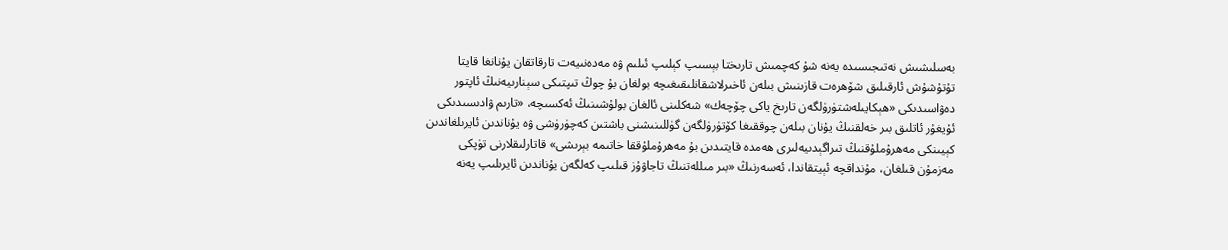بەسلىشىش نەتىجىسىدە يەنە شۇ كەچمىش تارىختا بېسىپ كېلىپ ئىلىم ۋە مەدەنىيەت تارقاتقان يۇنانغا قايتا تۇتۇشۇش ئارقىلىق شۆھرەت قازىنىش بىلەن ئاخىرلاشقانلىقىغىچە بولغان بۇ چوڭ تىپتىكى سېنارىيەنىڭ ئاپتور دەۋاسىدىكى «ھېكايىلەشتۈرۈلگەن تارىخ ياكى چۆچەك» شەكلىنى ئالغان بولۇشىنىڭ ئەكسىچە، «تارىم ۋادىسىدىكى ئۇيغۇر ئاتلىق بىر خەلقنىڭ يۇنان بىلەن چوققىغا كۆتۈرۈلگەن گۈللىنىشنى باشتىن كەچۈرۈشى ۋە يۇناندىن ئايرىلغاندىن كېيىنكى مەھرۇملۇقنىڭ تىراگېدىيەلىرى ھەمدە قايتىدىن بۇ مەھرۇملۇققا خاتىمە بېرىشى» قاتارلىقلارنى تۈپكى مەزمۇن قىلغان، مۇنداقچە ئېيتقاندا، ئەسەرنىڭ «بىر مىللەتنىڭ تاجاۋۇز قىلىپ كەلگەن يۇناندىن ئايرىلىپ يەنە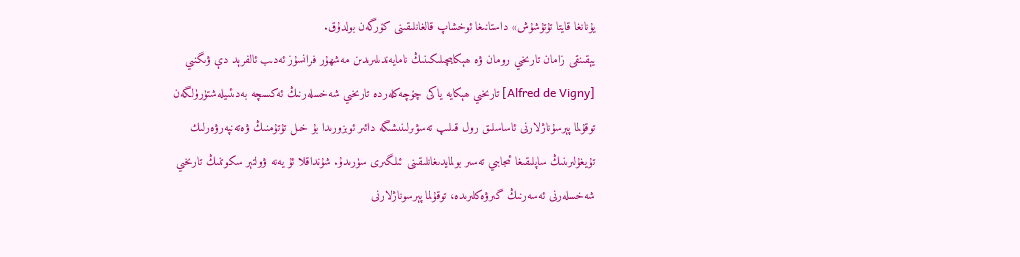يۇنانغا قايتا تۇتۇشۇش» داستانىغا ئوخشاپ قالغانلىقىنى كۆرگەن بولدۇق.
يېقىنقى زامان تارىخىي رومان ۋە ھېكايىچىلىكىنىڭ نامايەندىلىرىدىن مەشھۇر فرانسۇز ئەدىب ئالفرېد دې ۋىگنىي [Alfred de Vigny] تارىخىي ھېكايە ياكى چۆچەكلەردە تارىخىي شەخسلەرنىڭ ئەكسىچە بەدىئىيلەشتۈرۈلگەن توقۇلما پېرسۇناژلارنى ئاساسلىق رول قىلىپ تەسۋىرلىنىشىگە دائىر ئوبزورىدا بۇ خىل تۇتۇمنىڭ ۋەتەنپەرۋەرلىك تۇيغۇلىرىنىڭ ساپلىقىغا ئىجابىي تەسىر بولمايدىغانلىقىنى ئىلگىرى سۈرىدۇ. شۇنداقلا ئۇ يەنە ۋولتېر سكوتنىڭ تارىخىي شەخسلەرنى ئەسەرنىڭ گىرۋەكلىرىدە، توقۇلما پېرسوناژلارنى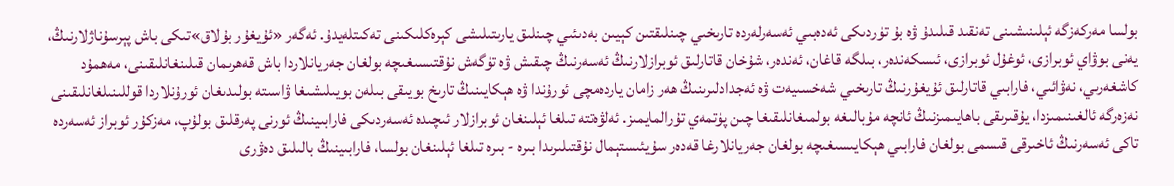بولسا مەركەزگە ئېلىنىشىنى تەنقىد قىلىدۇ ۋە بۇ تۈردىكى ئەدەبىي ئەسەرلەردە تارىخىي چىنلىقتىن كېيىن بەدىئىي چىنلىق يارىتىلىشى كېرەكلىكىنى تەكىتلەيدۇ. ئەگەر «ئۇيغۇر بۇلاق»تىكى باش پېرسۇناژلارنىڭ، يەنى بوۋاي ئوبرازى، ئوغۇل ئوبرازى، ئىسكەندەر، بىلگە قاغان، ئەندەر، شۇخان قاتارلىق ئوبرازلارنىڭ ئەسەرنىڭ چىقىش ۋە تۈگەش نۇقتىسىغىچە بولغان جەريانلاردا باش قەھرىمان قىلىنغانلىقىنى، مەھمۇد كاشغەرىي، نەۋائىي، فارابىي قاتارلىق ئۇيغۇرنىڭ تارىخىي شەخسىيەت ۋە ئەجدادلىرىنىڭ ھەر زامان ياردەمچى ئورۇندا ۋە ھېكايىنىڭ تارىخ بويىقى بىلەن بويىلىشىغا ۋاسىتە بولىدىغان ئورۇنلاردا قوللىنىلغانلىقىنى نەزەرگە ئالغىنىمىزدا، يۇقىرىقى باھايىمىزنىڭ ئانچە مۇبالىغە بولمىغانلىقىغا چىن پۈتمەي تۇرالمايمىز. ئەلۋەتتە تىلغا ئېلىنغان ئوبرازلار ئىچىدە ئەسەردىكى فارابىينىڭ ئورنى پەرقلىق بولۇپ، مەزكۇر ئوبراز ئەسەردە تاكى ئەسەرنىڭ ئاخىرقى قىسمى بولغان فارابىي ھېكايىسىغىچە بولغان جەريانلارغا قەدەر سۇيئىستېمال نۇقتىلىرىدا بىرە - بىرە تىلغا ئېلىنغان بولسا، فارابىينىڭ بالىلىق دەۋرى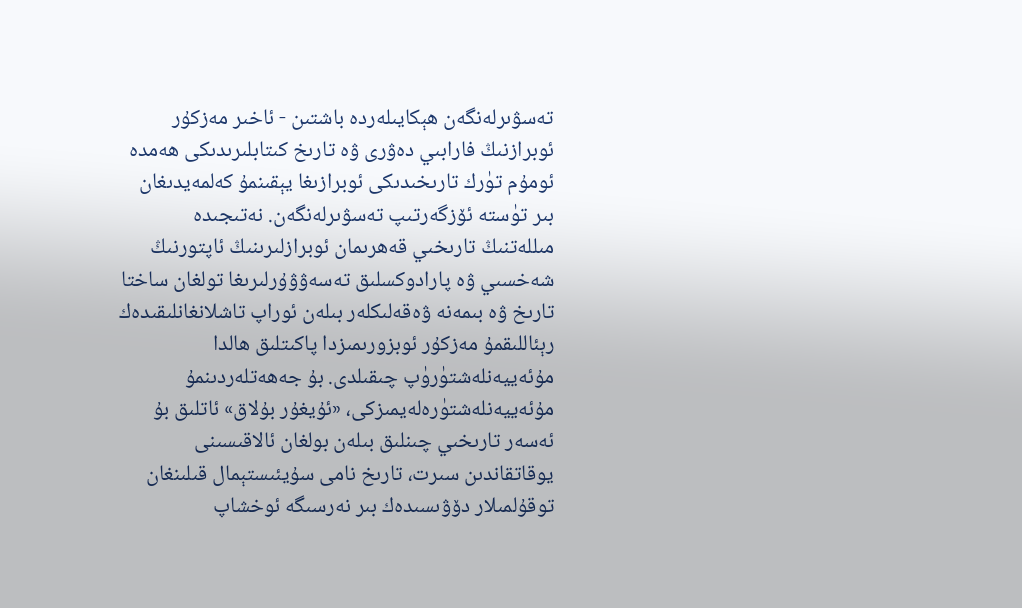تەسۋىرلەنگەن ھېكايىلەردە باشتىن - ئاخىر مەزكۇر ئوبرازنىڭ فارابىي دەۋرى ۋە تارىخ كىتابلىرىدىكى ھەمدە ئومۇم تۈرك تارىخىدىكى ئوبرازىغا يېقىنمۇ كەلمەيدىغان بىر تۈستە ئۆزگەرتىپ تەسۋىرلەنگەن. نەتىجىدە مىللەتنىڭ تارىخىي قەھرىمان ئوبرازلىرىنىڭ ئاپتورنىڭ شەخسىي ۋە پارادوكسلىق تەسەۋۋۇرلىرىغا تولغان ساختا تارىخ ۋە بىمەنە ۋەقەلىكلەر بىلەن ئوراپ تاشلانغانلىقىدەك رېئاللىقمۇ مەزكۇر ئوبزورىمىزدا پاكىتلىق ھالدا مۇئەييەنلەشتۈرۈپ چىقىلدى. بۇ جەھەتلەردىنمۇ مۇئەييەنلەشتۈرەلەيمىزكى، «ئۇيغۇر بۇلاق» ئاتلىق بۇ ئەسەر تارىخىي چىنلىق بىلەن بولغان ئالاقىسىنى يوقاتقاندىن سىرت، تارىخ نامى سۇيئىستېمال قىلىنغان توقۇلمىلار دۆۋىسىدەك بىر نەرسىگە ئوخشاپ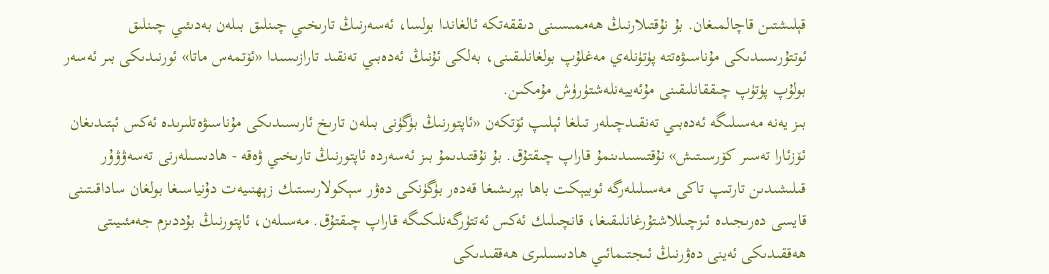قېلىشتىن قاچالمىغان. بۇ نۇقتىلارنىڭ ھەممىسىنى دىققەتكە ئالغاندا بولسا، ئەسەرنىڭ تارىخىي چىنلىق بىلەن بەدىئىي چىنلىق ئوتتۇرىسىدىكى مۇناسىۋەتتە پۈتۈنلەي مەغلۇپ بولغانلىقىنى، بەلكى ئۇنىڭ ئەدەبىي تەنقىد تارازىسىدا «ئۆتمەس ماتا» ئورنىدىكى بىر ئەسەر بولۇپ پۈتۈپ چىققانلىقىنى مۇئەييەنلەشتۈرۈش مۇمكىن.
بىز يەنە مەسىلىگە ئەدەبىي تەنقىدچىلەر تىلغا ئېلىپ ئۆتكەن «ئاپتورنىڭ بۈگۈنى بىلەن تارىخ ئارىسىدىكى مۇناسىۋەتلىرىدە ئەكس ئېتىدىغان ئۆزئارا تەسىر كۆرسىتىش» نۇقتىسىدىنمۇ قاراپ چىقتۇق. بۇ نۇقتىدىمۇ بىز ئەسەردە ئاپتورنىڭ تارىخىي ۋەقە - ھادىسىلەرنى تەسەۋۋۇر قىلىشىدىن تارتىپ تاكى مەسىلىلەرگە ئوبيېكت باھا بېرىشىغا قەدەر بۈگۈنكى دەۋر سېكولارىستىك زېھنىيەت دۇنياسىغا بولغان ساداقىتىنى قايسى دەرىجىدە ئىزچىللاشتۇرغانلىقىغا، قانچىلىك ئەكس ئەتتۈرگەنلىكىگە قاراپ چىقتۇق. مەسىلەن، ئاپتورنىڭ بۇددىزم جەمئىيىتى ھەققىدىكى ئەينى دەۋرنىڭ ئىجتىمائىي ھادىسىلىرى ھەققىدىكى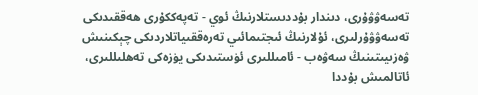تەسەۋۋۇرى، دىندار بۇددىستلارنىڭ ئوي - تەپەككۇرى ھەققىدىكى تەسەۋۋۇرلىرى، ئۇلارنىڭ ئىجتىمائىي تەرەققىياتلاردىكى چېكىنىش ۋەزىيىتىنىڭ سەۋەب - ئامىللىرى ئۈستىدىكى يۈزەكى تەھلىللىرى، ئاتالمىش بۇددا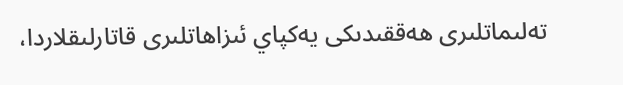تەلىماتلىرى ھەققىدىكى يەكپاي ئىزاھاتلىرى قاتارلىقلاردا،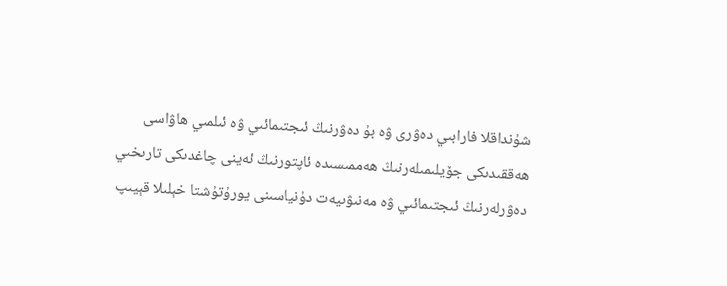شۇنداقلا فارابىي دەۋرى ۋە بۇ دەۋرنىڭ ئىجتىمائىي ۋە ئىلمىي ھاۋاسى ھەققىدىكى جۆيلىمىلەرنىڭ ھەممىسىدە ئاپتورنىڭ ئەينى چاغدىكى تارىخىي دەۋرلەرنىڭ ئىجتىمائىي ۋە مەنىۋىيەت دۇنياسىنى يورۇتۇشتا خېلىلا قېيىپ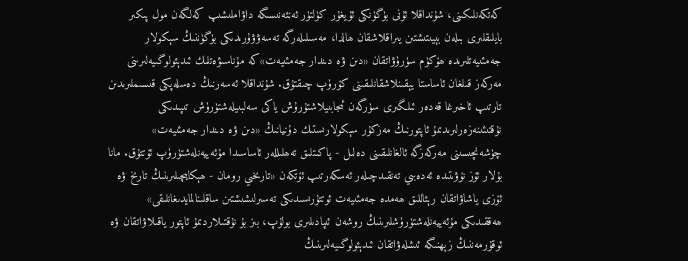كەتكەنلىكىنى، شۇنداقلا ئۇنى بۈگۈنكى ئۇيغۇر كۈلتۈر ئەنئەنىسىگە داۋاملىشىپ كەلگەن مول پىكىر بايلىقلىرى بىلەن بېيىتىشتىن يىراقلاشقان ھالدا، مەسىلىلەرگە تەسەۋۋۇرىدىكى بۈگۈننىڭ سېكولار جەمئىيەتلىرىدە ھۆكۈم سۈرۈۋاتقان «دىن ۋە دىندار جەمئىيەت»كە مۇناسىۋەتلىك ئىدېئولوگىيەلىرىنى مەركەز قىلغان ئاساستا يېقىنلاشقانلىقىنى كۆرۈپ چىقتۇق. شۇنداقلا ئەسەرنىڭ دەسلەپكى قىسىملىرىدىن تارتىپ ئاخىرغا قەدەر ئىلگىرى سۈرگەن ئىجابىيلاشتۇرۇش ياكى سەلبىيلەشتۈرۈش تىپىدىكى نۇقتىئىنەزەرلىرىدىمۇ ئاپتورنىڭ مەزكۇر سېكولارىستىك دۇنيانىڭ «دىن ۋە دىندار جەمئىيەت» چۈشەنچىسىنى مەركەزگە ئالغانلىقىنى دەلىل - پاكىتلىق تەھلىللەر ئاساسىدا مۇئەييەنلەشتۈرۈپ ئۆتتۇق. مانا بۇلار ئۆز نۆۋىتىدە ئەدەبىي تەنقىدچىلەر ئەسكەرتىپ ئۆتكەن «تارىخىي رومان - ھېكايىچىلىرىنىڭ تارىخ ۋە ئۆزى ياشاۋاتقان رېئاللىق ھەمدە جەمئىيەت ئوتتۇرىسىدىكى تەسىرلىشىشتىن ساقلىنالمايدىغانلىقى» ھەققىدىكى مۇئەييەنلەشتۈرۈشلىرىنىڭ روشەن ئىپادىلىرى بولۇپ، بىز بۇ نۇقتىلاردىمۇ ئاپتور ياقىلاۋاتقان ۋە ئوقۇرمەننىڭ زېھنىگە ئىشلەۋاتقان ئىدېئولوگىيەلىرىنىڭ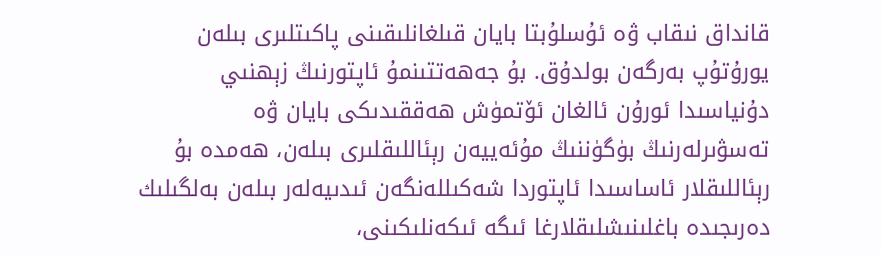قانداق نىقاب ۋە ئۇسلۇبتا بايان قىلغانلىقىنى پاكىتلىرى بىلەن يورۇتۇپ بەرگەن بولدۇق. بۇ جەھەتتىنمۇ ئاپتورنىڭ زېھنىي دۇنياسىدا ئورۇن ئالغان ئۆتمۈش ھەققىدىكى بايان ۋە تەسۋىرلەرنىڭ بۈگۈننىڭ مۇئەييەن رېئاللىقلىرى بىلەن، ھەمدە بۇ رېئاللىقلار ئاساسىدا ئاپتوردا شەكىللەنگەن ئىدىيەلەر بىلەن بەلگىلىك دەرىجىدە باغلىنىشلىقلارغا ئىگە ئىكەنلىكىنى،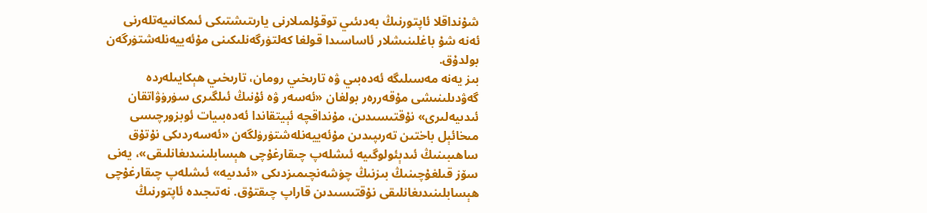شۇنداقلا ئاپتورنىڭ بەدىئىي توقۇلمىلارنى يارىتىشتىكى ئىمكانىيەتلەرنى ئەنە شۇ باغلىنىشلار ئاساسىدا قولغا كەلتۈرگەنلىكىنى مۇئەييەنلەشتۈرگەن بولدۇق.
بىز يەنە مەسىلىگە ئەدەبىي ۋە تارىخىي رومان، تارىخىي ھېكايىلەردە گەۋدىلىنىشى مۇقەررەر بولغان «ئەسەر ۋە ئۇنىڭ ئىلگىرى سۈرۈۋاتقان ئىدىيەلىرى» نۇقتىسىدىن، مۇنداقچە ئېيتقاندا ئەدەبىيات ئوبزورچىسى مىخائېل باختىن تەرىپىدىن مۇئەييەنلەشتۈرۈلگەن «ئەسەردىكى نۇتۇق ساھىبىنىڭ ئىدېئولوگىيە ئىشلەپ چىقارغۇچى ھېسابلىنىدىغانلىقى»، يەنى سۆز قىلغۇچىنىڭ بىزنىڭ چۈشەنچىمىزدىكى «ئىدىيە» ئىشلەپ چىقارغۇچى ھېسابلىنىدىغانلىقى نۇقتىسىدىن قاراپ چىقتۇق. نەتىجىدە ئاپتورنىڭ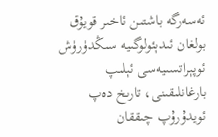ئەسەرگە باشتىن ئاخىر قويۇق بولغان ئىدېئولوگىيە سىڭدۈرۈش ئوپېراتسىيەسى ئېلىپ بارغانلىقىنى، تارىخ دەپ ئويدۇرۇپ چىققان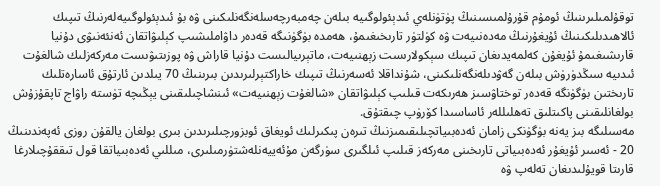توقۇلمىلىرىنىڭ ئومۇم قۇرۇلمىسىنىڭ پۈتۈنلەي ئىدېئولوگىيە بىلەن چەمبەرچەسلەنگەنلىكىنى ۋە بۇ ئىدېئولوگىيەلەرنىڭ تىپىك ئالاھىدىلىكىنىڭ ئۇيغۇرنىڭ مەدەنىيەت ۋە كۈلتۈر تارىخىغىمۇ، ھەمدە بۈگۈنىگە قەدەر داۋاملىشىپ كېلىۋاتقان ئەنئەنىۋى دۇنيا قارىشىغىمۇ ئۇيغۇن كەلمەيدىغان تىپىك سېكولارىست زېھنىيەت، ماتېرىيالىست دۇنيا قاراش ۋە پوزىتىۋىست مەركەزلىك شالغۇت ئىدىيە سىڭدۈرۈش بىلەن گەۋدىلەنگەنلىكىنى، شۇنداقلا ئەسەرنىڭ تىپىك خاراكتېرلىرىدىن بىرىنىڭ 70 يىلدىن ئارتۇق ئاسارەتلىك تارىختىن بۈگۈنگە قەدەر توختاۋسىز ھەرىكەت قىلىپ كېلىۋاتقان «شالغۇت زېھنىيەت» ئىنشاچىلىقىنى يېڭىچە تۈستە راۋاج تاپقۇزۇش بولغانلىقىنى پاكىتلىق تەھلىللەر ئاساسىدا كۆرۈپ چىقتۇق.
مەسىلىگە بىز يەنە بۈگۈنكى زامان ئەدەبىياتچىلىقىمىزنىڭ تىرەن پىكىرلىك ئويغاق ئوبزورچىلىرىدىن بىرى بولغان يالقۇن روزى ئەپەندىنىڭ 20 - ئەسىر ئۇيغۇر ئەدەبىياتى تارىخىنى مەركەز قىلىپ ئىلگىرى سۈرگەن مۇئەييەنلەشتۈرمىلىرى، مىللىي ئەدەبىياتقا قول تىققۇچىلارغا قارىتا قويۇلىدىغان تەلەپ ۋە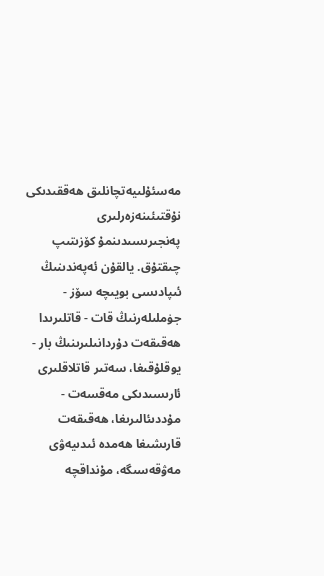مەسئۇلىيەتچانلىق ھەققىدىكى نۇقتىئىنەزەرلىرى پەنجىرىسىدىنمۇ كۆزىتىپ چىقتۇق. يالقۇن ئەپەندىنىڭ ئىپادىسى بويىچە سۆز - جۈملىلەرنىڭ قات - قاتلىرىدا ھەقىقەت دۇردانىلىرىنىڭ بار - يوقلۇقىغا، سەتىر قاتلاقلىرى ئارىسىدىكى مەقسەت - مۇددىئالىرىغا، ھەقىقەت قارىشىغا ھەمدە ئىدىيەۋى مەۋقەسىگە، مۇنداقچە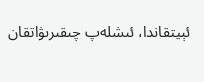ئېيتقاندا، ئىشلەپ چىقىرىۋاتقان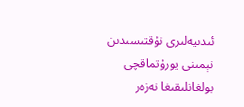ئىدىيەلىرى نۇقتىسىدىن نېمىنى يورۇتماقچى بولغانلىقىغا نەزەر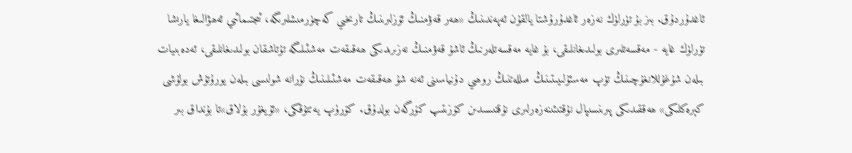ئاغدۇردۇق. بىز بۇ تۈرلۈك نەزەر ئاغدۇرۇشتا يالقۇن ئەپەندىنىڭ «ھەر قەۋمنىڭ ئۆزلىرىنىڭ تارىخىي كەچۈرمىشلىرىگە، ئىجتىمائىي ئەھۋالىغا يارىشا تۈرلۈك غايە - مەقسەتلىرى بولىدىغانلىقى، بۇ غايە مەقسەتلەرنىڭ ئاشۇ قەۋمنىڭ نەزىرىدىكى ھەقىقەت مەشئىلىگە تۇتاشقان بولىدىغانلىقى، ئەدەبىيات بىلەن شۇغۇللانغۇچىنىڭ تۈپ مەسئۇلىيىتىنىڭ مىللەتنىڭ روھىي دۇنياسىنى ئەنە شۇ ھەقىقەت مەشئىلىنىڭ نۇرانە شولىسى بىلەن يورۇتۇش بولۇشى كېرەكلىكى» ھەققىدىكى پىرىنسىپال نۇقتىئىنەزەرلىرى نۇقتىسىدىن كۆزىتىپ كۆرگەن بولدۇق. كۆرۈپ يەتتۇقكى، «ئۇيغۇر بۇلاق»تا بۇنداق بىر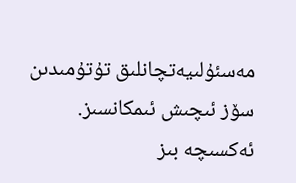مەسئۇلىيەتچانلىق تۇتۇمىدىن سۆز ئىچىش ئىمكانسىز. ئەكسىچە بىز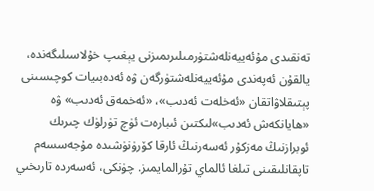تەنقىدى مۇئەييەنلەشتۈرمىلىرىمىزنى يېغىپ خۇلاسىلىگەندە، يالقۇن ئەپەندى مۇئەييەنلەشتۈرگەن ۋە ئەدەبىيات كوچىسىنى پېتىقلاۋاتقان «ئەخلەت ئەدىب»، «ئەخمەق ئەدىب» ۋە «ھايانكەش ئەدىب»لىكتىن ئىبارەت ئۈچ تۈرلۈك چىرىك ئوبرازنىڭ مەزكۇر ئەسەرنىڭ ئارقا كۆرۈنۈشىدە مۇجەسسەم تاپقانلىقىنى تىلغا ئالماي تۇرالمايمىز. چۈنكى، ئەسەردە تارىخىي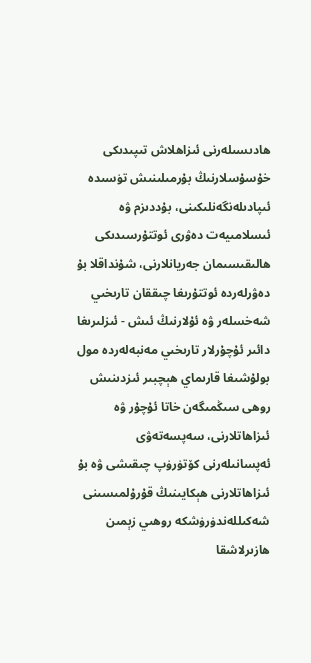ھادىسىلەرنى ئىزاھلاش تىپىدىكى خۇسۇسلارنىڭ بۇرمىلىنىش تۈسىدە ئىپادىلەنگەنلىكىنى، بۇددىزم ۋە ئىسلامىيەت دەۋرى ئوتتۇرسىدىكى ھالىقىسىمان جەريانلارنى، شۇنداقلا بۇ دەۋرلەردە ئوتتۇرىغا چىققان تارىخىي شەخسلەر ۋە ئۇلارنىڭ ئىش - ئىزلىرىغا دائىر ئۇچۇرلار تارىخىي مەنبەلەردە مول بولۇشىغا قارىماي ھېچبىر ئىزدىنىش روھى سىڭمىگەن خاتا ئۇچۇر ۋە ئىزاھاتلارنى، سەپسەتەۋى ئەپسانىلەرنى كۆتۈرۈپ چىقىشى ۋە بۇ ئىزاھاتلارنى ھېكايىنىڭ قۇرۇلمىسىنى شەكىللەندۈرۈشكە روھىي زېمىن ھازىرلاشقا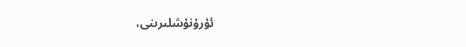ئۇرۇنۇشلىرىنى،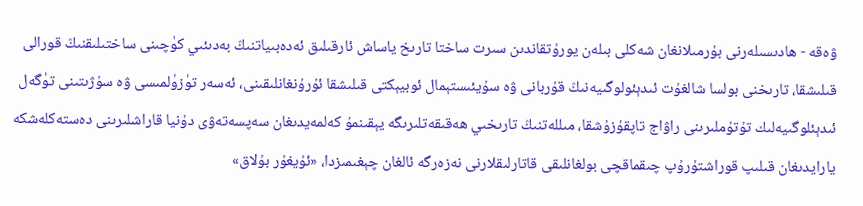ۋەقە - ھادىسىلەرنى بۇرمىلانغان شەكلى بىلەن يورۇتقاندىن سىرت ساختا تارىخ ياساش ئارقىلىق ئەدەبىياتنىڭ بەدىئىي كۈچىنى ساختىلىقنىڭ قورالى قىلىشقا، تارىخنى بولسا شالغۇت ئىدېئولوگىيەنىڭ قۇربانى ۋە سۇيئىستېمال ئوبيېكتى قىلىشقا ئۇرۇنغانلىقىنى، ئەسەر تۈزۈلمىسى ۋە سۇژىتىنى تۈگەل ئىدېئلوگىيەلىك تۇتۇملىرىنى راۋاج تاپقۇزۇشقا، مىللەتنىڭ تارىخىي ھەقىقەتلىرىگە يېقىنمۇ كەلمەيدىغان سەپسەتەۋى دۇنيا قاراشلىرىنى دەستەكلەشكە يارايدىغان قىلىپ قوراشتۇرۇپ چىقماقچى بولغانلىقى قاتارلىقلارنى نەزەرگە ئالغان چېغىمىزدا، «ئۇيغۇر بۇلاق»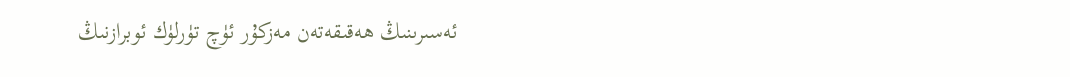ئەسىرىنىڭ ھەقىقەتەن مەزكۇر ئۈچ تۈرلۈك ئوبرازنىڭ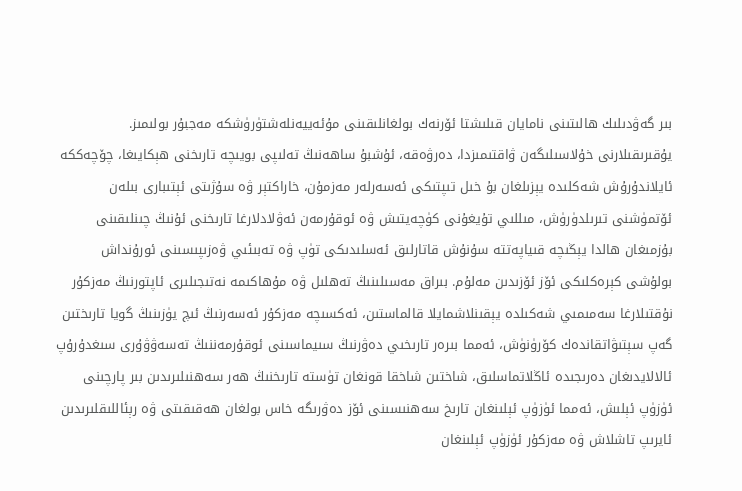بىر گەۋدىلىك ھالىتىنى نامايان قىلىشتا ئۆرنەك بولغانلىقىنى مۇئەييەنلەشتۈرۈشكە مەجبۇر بولىمىز.
يۇقىرىقىلارنى خۇلاسىلىگەن ۋاقتىمىزدا، دەرۋەقە، ئۇشبۇ ساھەنىڭ تەلىپى بويىچە تارىخنى ھېكايىغا، چۆچەككە ئايلاندۇرۇش شەكلىدە يېزىلغان بۇ خىل تىپتىكى ئەسەرلەر مەزمۇن، خاراكتېر ۋە سۇژىتى ئېتىبارى بىلەن ئۆتمۈشنى تىرىلدۈرۈش، مىللىي تۇيغۇنى كۈچەيتىش ۋە ئوقۇرمەن ئەۋلادلارغا تارىخنى ئۇنىڭ چىنلىقىنى بۇزمىغان ھالدا يېڭىچە قىياپەتتە سۇنۇش قاتارلىق ئەسلىدىكى تۈپ ۋە تەبىئىي ۋەزىپىسىنى ئورۇنداش بولۇشى كېرەكلىكى ئۆز ئۆزىدىن مەلۇم. بىراق مەسىلىنىڭ تەھلىل ۋە مۇھاكىمە نەتىجىلىرى ئاپتورنىڭ مەزكۇر نۇقتىلارغا سەمىمىي شەكىلدە يېقىنلاشمايلا قالماستىن، ئەكسىچە مەزكۇر ئەسەرنىڭ ئىچ يۈزىنىڭ گويا تارىختىن گەپ سېتىۋاتقاندەك كۆرۈنۈش، ئەمما بىرەر تارىخىي دەۋرنىڭ سىيماسىنى ئوقۇرمەننىڭ تەسەۋۋۇرى سىغدۇرۇپ ئالالايدىغان دەرىجىدە ئاڭلاتماسلىق، شاختىن شاخقا قونغان تۈستە تارىخنىڭ ھەر سەھنىلىرىدىن بىر پارچىنى ئۈزۈپ ئېلىش، ئەمما ئۈزۈپ ئېلىنغان تارىخ سەھنىسىنى ئۆز دەۋرىگە خاس بولغان ھەقىقىتى ۋە رېئاللىقلىرىدىن ئايرىپ تاشلاش ۋە مەزكۇر ئۈزۈپ ئېلىنغان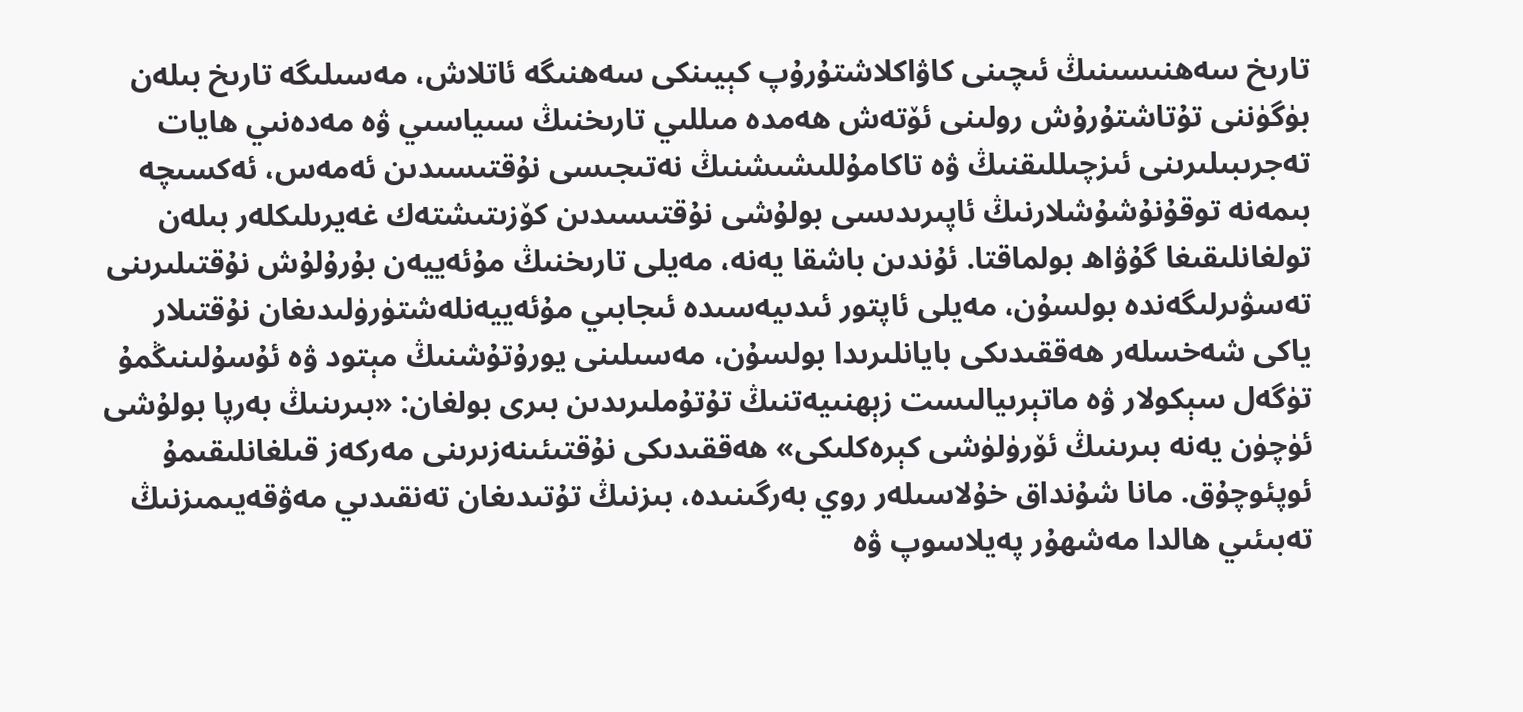تارىخ سەھنىسىنىڭ ئىچىنى كاۋاكلاشتۇرۇپ كېيىنكى سەھنىگە ئاتلاش، مەسىلىگە تارىخ بىلەن بۈگۈننى تۇتاشتۇرۇش رولىنى ئۆتەش ھەمدە مىللىي تارىخنىڭ سىياسىي ۋە مەدەنىي ھايات تەجرىبىلىرىنى ئىزچىللىقنىڭ ۋە تاكامۇللىشىشنىڭ نەتىجىسى نۇقتىسىدىن ئەمەس، ئەكسىچە بىمەنە توقۇنۇشۇشلارنىڭ ئاپىرىدىسى بولۇشى نۇقتىسىدىن كۆزىتىشتەك غەيرىلىكلەر بىلەن تولغانلىقىغا گۇۋاھ بولماقتا. ئۇندىن باشقا يەنە، مەيلى تارىخنىڭ مۇئەييەن بۇرۇلۇش نۇقتىلىرىنى تەسۋىرلىگەندە بولسۇن، مەيلى ئاپتور ئىدىيەسىدە ئىجابىي مۇئەييەنلەشتۈرۈلىدىغان نۇقتىلار ياكى شەخسلەر ھەققىدىكى بايانلىرىدا بولسۇن، مەسىلىنى يورۇتۇشنىڭ مېتود ۋە ئۇسۇلىنىڭمۇ تۈگەل سېكولار ۋە ماتېرىيالىست زېھنىيەتنىڭ تۇتۇملىرىدىن بىرى بولغان: «بىرىنىڭ بەرپا بولۇشى ئۈچۈن يەنە بىرىنىڭ ئۆرۈلۈشى كېرەكلىكى» ھەققىدىكى نۇقتىئىنەزىرىنى مەركەز قىلغانلىقىمۇ ئوپئوچۇق. مانا شۇنداق خۇلاسىلەر روي بەرگىنىدە، بىزنىڭ تۇتىدىغان تەنقىدىي مەۋقەيىمىزنىڭ تەبىئىي ھالدا مەشھۇر پەيلاسوپ ۋە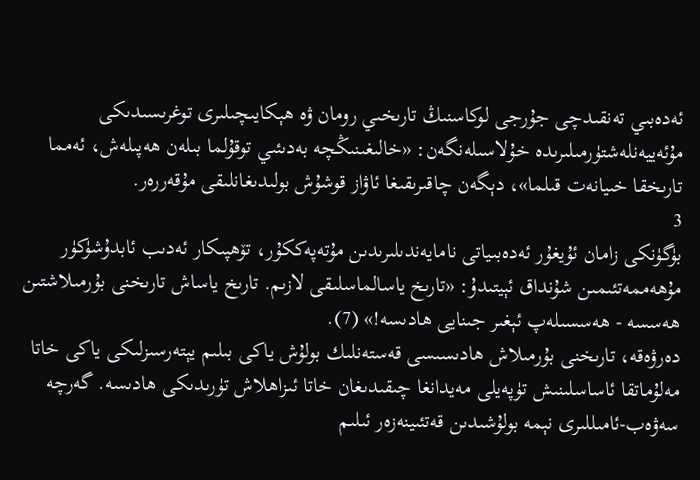ئەدەبىي تەنقىدچى جۇرجى لوكاسنىڭ تارىخىي رومان ۋە ھېكايىچىلىرى توغرىسىدىكى مۇئەييەنلەشتۈرمىلىرىدە خۇلاسىلەنگەن: «خالىغىنىڭچە بەدىئىي توقۇلما بىلەن ھەپىلەش، ئەمما تارىخقا خىيانەت قىلما»، دېگەن چاقىرىقىغا ئاۋاز قوشۇش بولىدىغانلىقى مۇقەررەر.
3
بۈگۈنكى زامان ئۇيغۇر ئەدەبىياتى نامايەندىلىرىدىن مۇتەپەككۇر، تۆھپىكار ئەدىب ئابدۇشۈكۈر مۇھەممەتئىمىن شۇنداق ئېيتىدۇ: «تارىخ ياسالماسلىقى لازىم. تارىخ ياساش تارىخنى بۇرمىلاشتىن ھەسسە - ھەسسىلەپ ئېغىر جىنايى ھادىسە!» (7).
دەرۋەقە، تارىخنى بۇرمىلاش ھادىسىسى قەستەنلىك بولۇش ياكى بىلىم يېتەرسىزلىكى ياكى خاتا مەلۇماتقا ئاساسلىنىش تۈپەيلى مەيدانغا چىقىدىغان خاتا ئىزاھلاش تۈرىدىكى ھادىسە. گەرچە سەۋەب-ئامىللىرى نېمە بولۇشىدىن قەتئىينەزەر ئىلىم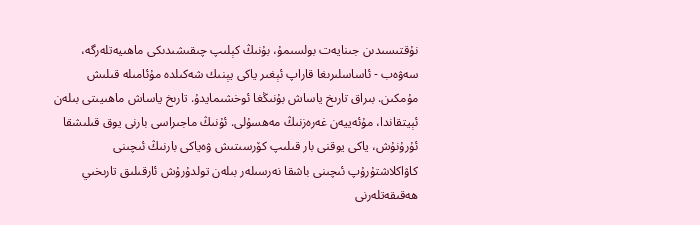نۇقتىسىدىن جىنايەت بولسىمۇ، بۇنىڭ كېلىپ چىقىشىدىكى ماھىيەتلەرگە، سەۋەب - ئاساسلىرىغا قاراپ ئېغىر ياكى يېنىك شەكىلدە مۇئامىلە قىلىش مۇمكىن. بىراق تارىخ ياساش بۇنىڭغا ئوخشىمايدۇ. تارىخ ياساش ماھىيىتى بىلەن ئېيتقاندا، مۇئەييەن غەرەزنىڭ مەھسۇلى. ئۇنىڭ ماجىراسى بارنى يوق قىلىشقا ئۇرۇنۇش، ياكى يوقنى بار قىلىپ كۆرسىتىش ۋەياكى بارنىڭ ئىچىنى كاۋاكلاشتۇرۇپ ئىچىنى باشقا نەرسىلەر بىلەن تولدۇرۇش ئارقىلىق تارىخىي ھەقىقەتلەرنى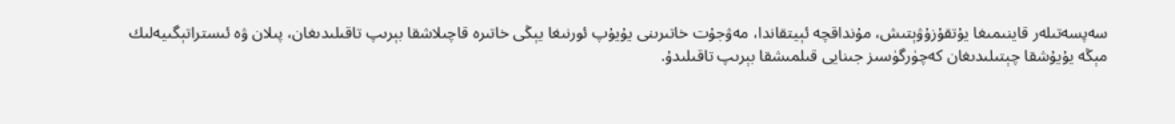سەپسەتىلەر قاينىمىغا يۇتقۇزۇۋېتىش، مۇنداقچە ئېيتقاندا، مەۋجۇت خاتىرىنى يۇيۇپ ئورنىغا يېڭى خاتىرە قاچىلاشقا بېرىپ تاقىلىدىغان، پىلان ۋە ئىستراتېگىيەلىك مېڭە يۇيۇشقا چېتىلىدىغان كەچۈرگۈسىز جىنايى قىلمىشقا بېرىپ تاقىلىدۇ.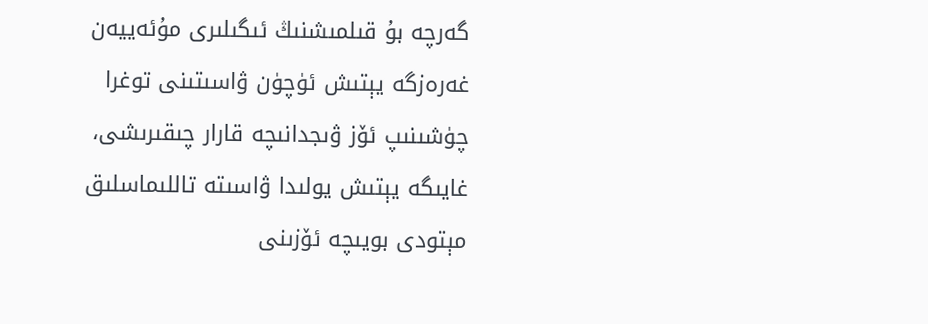گەرچە بۇ قىلمىشنىڭ ئىگىلىرى مۇئەييەن غەرەزگە يېتىش ئۈچۈن ۋاسىتىنى توغرا چۈشىنىپ ئۆز ۋىجدانىچە قارار چىقىرىشى، غايىگە يېتىش يولىدا ۋاسىتە تاللىماسلىق مېتودى بويىچە ئۆزىنى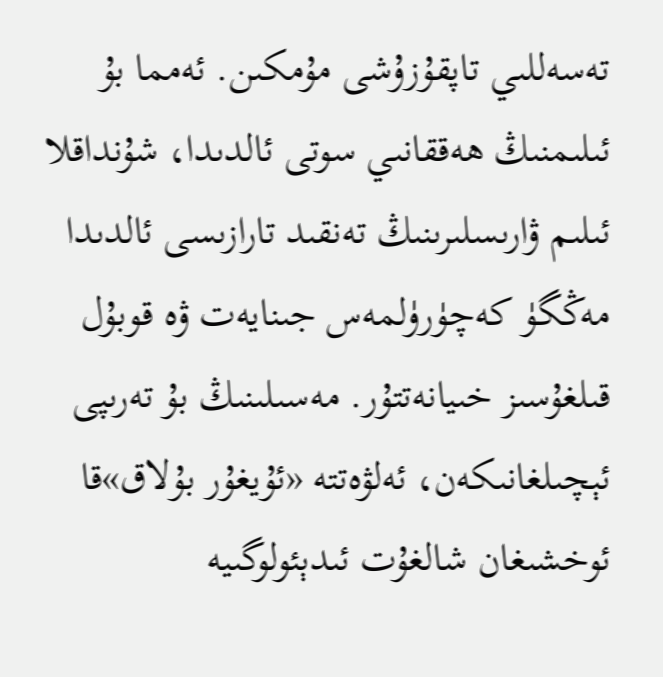تەسەللىي تاپقۇزۇشى مۇمكىن. ئەمما بۇ ئىلىمنىڭ ھەققانىي سوتى ئالدىدا، شۇنداقلا ئىلىم ۋارىسلىرىنىڭ تەنقىد تارازىسى ئالدىدا مەڭگۈ كەچۈرۈلمەس جىنايەت ۋە قوبۇل قىلغۇسىز خىيانەتتۇر. مەسىلىنىڭ بۇ تەرىپى ئېچىلغانىكەن، ئەلۋەتتە «ئۇيغۇر بۇلاق»قا ئوخشىغان شالغۇت ئىدېئولوگىيە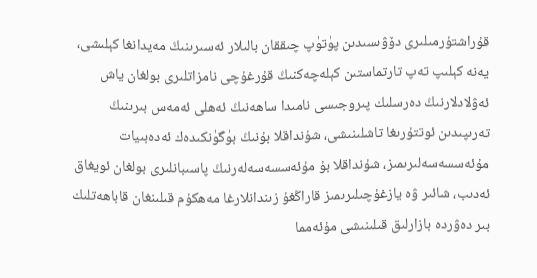قۇراشتۇرمىلىرى دۆۋىسىدىن پۈتۈپ چىققان بالىلار ئەسىرىنىڭ مەيدانغا كېلىشى، يەنە كېلىپ تەپ تارتماستىن كېلەچەكنىڭ قۇرغۇچى نامزاتلىرى بولغان ياش ئەۋلادلارنىڭ دەرسلىك پىروجىسى نامىدا ساھەنىڭ ئەھلى ئەمەس بىرىنىڭ تەرىپىدىن ئوتتۇرىغا تاشلىنىشى، شۇنداقلا بۇنىڭ بۈگۈنكىدەك ئەدەبىيات مۇئەسسەسەلىرىمىز، شۇنداقلا بۇ مۇئەسسەسەلەرنىڭ پاسىبانلىرى بولغان ئويغاق ئەدىب، شائىر ۋە يازغۇچىلىرىمىز قاراڭغۇ زىندانلارغا مەھكۇم قىلىنغان قاباھەتلىك بىر دەۋردە بازارلىق قىلىنىشى مۇئەمما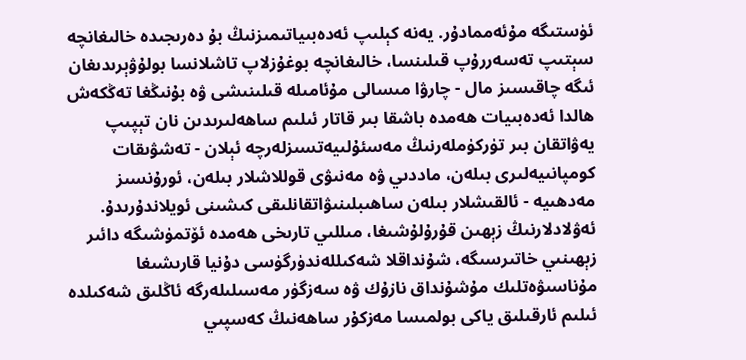ئۈستىگە مۇئەممادۇر. يەنە كېلىپ ئەدەبىياتىمىزنىڭ بۇ دەرىجىدە خالىغانچە سېتىپ تەسەررۇپ قىلىنسا، خالىغانچە بوغۇزلاپ تاشلانسا بولۇۋېرىدىغان ئىگە چاقىسىز مال - چارۋا مىسالى مۇئامىلە قىلىنىشى ۋە بۇنىڭغا تەڭكەش ھالدا ئەدەبىيات ھەمدە باشقا بىر قاتار ئىلىم ساھەلىرىدىن نان تېپىپ يەۋاتقان بىر تۈركۈملەرنىڭ مەسئۇلىيەتسىزلەرچە ئېلان - تەشۋىقات كومپانىيەلىرى بىلەن، ماددىي ۋە مەنىۋى قوللاشلار بىلەن، ئورۇنسىز مەدھىيە - ئالقىشلار بىلەن ساھىبلىنىۋاتقانلىقى كىشىنى ئويلاندۇرىدۇ. ئەۋلادلارنىڭ زېھىن قۇرۇلۇشىغا، مىللىي تارىخى ھەمدە ئۆتمۈشىگە دائىر زېھىنىي خاتىرسىگە، شۇنداقلا شەكىللەندۈرگۈسى دۇنيا قارىشىغا مۇناسىۋەتلىك مۇشۇنداق نازۇك ۋە سەزگۈر مەسىلىلەرگە ئاڭلىق شەكىلدە ئىلىم ئارقىلىق ياكى بولمىسا مەزكۇر ساھەنىڭ كەسپىي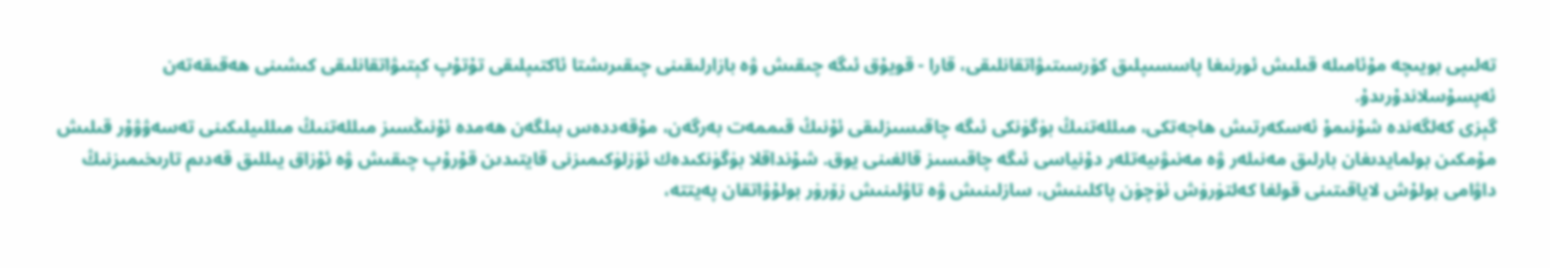تەلىپى بويىچە مۇئامىلە قىلىش ئورنىغا پاسسىپلىق كۆرسىتىۋاتقانلىقى، قارا - قويۇق ئىگە چىقىش ۋە بازارلىقىنى چىقىرىشتا ئاكتىپلىقى تۇتۇپ كېتىۋاتقانلىقى كىشىنى ھەقىقەتەن ئەپسۇسلاندۇرىدۇ.
گېزى كەلگەندە شۇنىمۇ ئەسكەرتىش ھاجەتكى، مىللەتنىڭ بۈگۈنكى ئىگە چاقىسىزلىقى ئۇنىڭ قىممەت بەرگەن، مۇقەددەس بىلگەن ھەمدە ئۇنىڭسىز مىللەتنىڭ مىللىيلىكىنى تەسەۋۋۇر قىلىش مۇمكىن بولمايدىغان بارلىق مەنىلەر ۋە مەنىۋىيەتلەر دۇنياسى ئىگە چاقىسىز قالغىنى يوق. شۇنداقلا بۈگۈنكىدەك ئۆزلۈكىمىزنى قايتىدىن قۇرۇپ چىقىش ۋە ئۇزاق يىللىق قەدىم تارىخىمىزنىڭ داۋامى بولۇش لاياقىتىنى قولغا كەلتۈرۈش ئۈچۈن پاكلىنىش، سازلىنىش ۋە تاۋلىنىش زۆرۈر بولۇۋاتقان پەيتتە،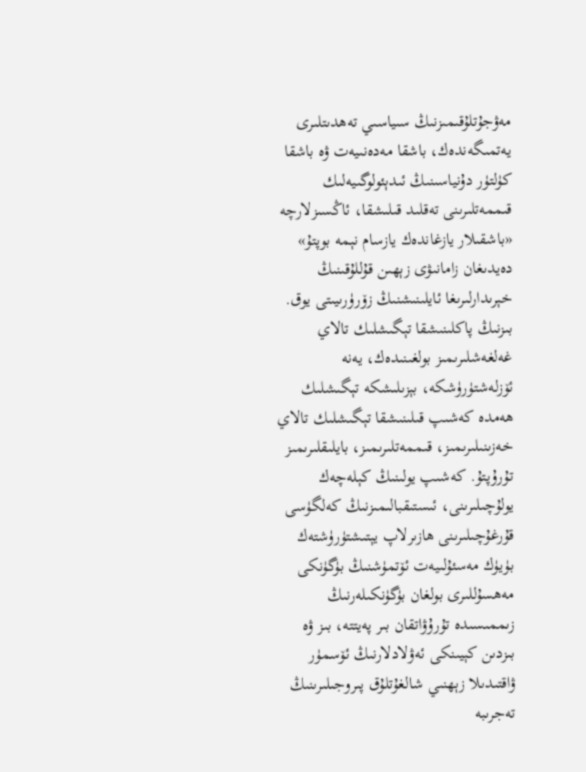مەۋجۇتلۇقىمىزنىڭ سىياسىي تەھدىتلىرى يەتمىگەندەك، باشقا مەدەنىيەت ۋە باشقا كۈلتۈر دۇنياسىنىڭ ئىدېئولوگىيەلىك قىممەتلىرىنى تەقلىد قىلىشقا، ئاڭسىزلارچە «باشقىلار يازغاندەك يازسام نېمە بوپتۇ» دەيدىغان زامانىۋى زېھىن قۇللۇقىنىڭ خېرىدارلىرىغا ئايلىنىشنىڭ زۆرۈرىيىتى يوق. بىزنىڭ پاكلىنىشقا تېگىشلىك تالاي غەلغەشلىرىمىز بولغىنىدەك، يەنە ئۆزلەشتۈرۈشكە، بېزىلىشكە تېگىشلىك ھەمدە كەشىپ قىلىنىشقا تېگىشلىك تالاي خەزىنىلىرىمىز، قىممەتلىرىمىز، بايلىقلىرىمىز تۇرۇپتۇ. كەشىپ يولىنىڭ كېلەچەك يولۇچىلىرىنى، ئىستىقبالىمىزنىڭ كەلگۈسى قۇرغۇچىلىرىنى ھازىرلاپ يېتىشتۈرۈشتەك بۈيۈك مەسئۇلىيەت ئۆتمۈشنىڭ بۈگۈنكى مەھسۇللىرى بولغان بۈگۈنكىلەرنىڭ زىممىسىدە تۇرۇۋاتقان بىر پەيتتە، بىز ۋە بىزدىن كېيىنكى ئەۋلادلارنىڭ ئۆسمۈر ۋاقتىدىلا زېھنىي شالغۇتلۇق پىروجىلىرىنىڭ تەجرىبە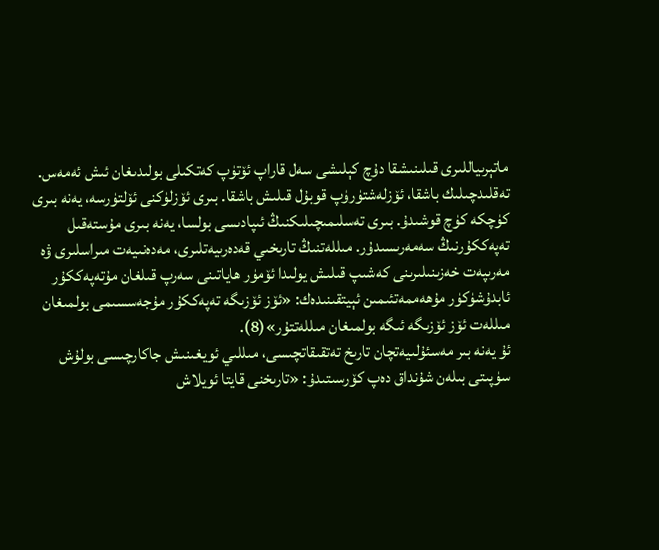ماتېرىياللىرى قىلىنىشقا دۇچ كېلىشى سەل قاراپ ئۆتۈپ كەتكىلى بولىدىغان ئىش ئەمەس. تەقلىدچىلىك باشقا، ئۆزلەشتۈرۈپ قوبۇل قىلىش باشقا. بىرى ئۆزلۈكنى ئۆلتۈرسە، يەنە بىرى كۈچكە كۈچ قوشىدۇ. بىرى تەسلىمىچىلىكنىڭ ئىپادىسى بولسا، يەنە بىرى مۇستەقىل تەپەككۇرنىڭ سەمەرىسىدۇر. مىللەتنىڭ تارىخىي قەدەرىيەتلىرى، مەدەنىيەت مىراسلىرى ۋە مەرىپەت خەزىنىلىرىنى كەشىپ قىلىش يولىدا ئۆمۈر ھاياتىنى سەرپ قىلغان مۇتەپەككۇر ئابدۇشۈكۈر مۇھەممەتئىمىن ئېيتقىنىدەك: «ئۆز ئۆزىگە تەپەككۇر مۇجەسسىمى بولمىغان مىللەت ئۆز ئۆزىگە ئىگە بولمىغان مىللەتتۇر»(8).
ئۇ يەنە بىر مەسئۇلىيەتچان تارىخ تەتقىقاتچىسى، مىللىي ئويغىنىش جاكارچىسى بولۇش سۈپىتى بىلەن شۇنداق دەپ كۆرسىتىدۇ: «تارىخنى قايتا ئويلاش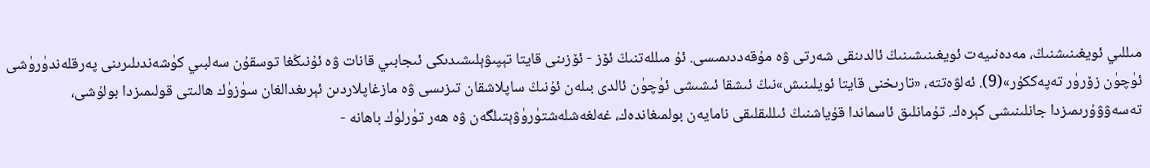مىللىي ئويغىنىشنىڭ، مەدەنىيەت ئويغىنىشىنىڭ ئالدىنقى شەرتى ۋە مۇقەددىمىسى. ئۇ مىللەتنىڭ ئۆز - ئۆزىنى قايتا تېپىۋېلىشىدىكى ئىجابىي قانات ۋە ئۇنىڭغا توسقۇن سەلبىي كۈشەندىلىرىنى پەرقلەندۈرۈشى ئۈچۈن زۆرۈر تەپەككۇر»(9). ئەلۋەتتە، «تارىخنى قايتا ئويلىنىش»نىڭ ئىشقا ئىشىشى ئۈچۈن ئالدى بىلەن ئۇنىڭ ساپلاشقان تىزىسى ۋە مازغاپلاردىن ئېرىغدالغان سۈزۈك ھالىتى قولىمىزدا بولۇشى، تەسەۋۋۇرىمىزدا جانلىنىشى كېرەك. تۇمانلىق ئاسماندا قۇياشنىڭ ئىللىقلىقى نامايەن بولمىغاندەك، غەلغەشلەشتۈرۈۋېتىلگەن ۋە ھەر تۈرلۈك باھانە -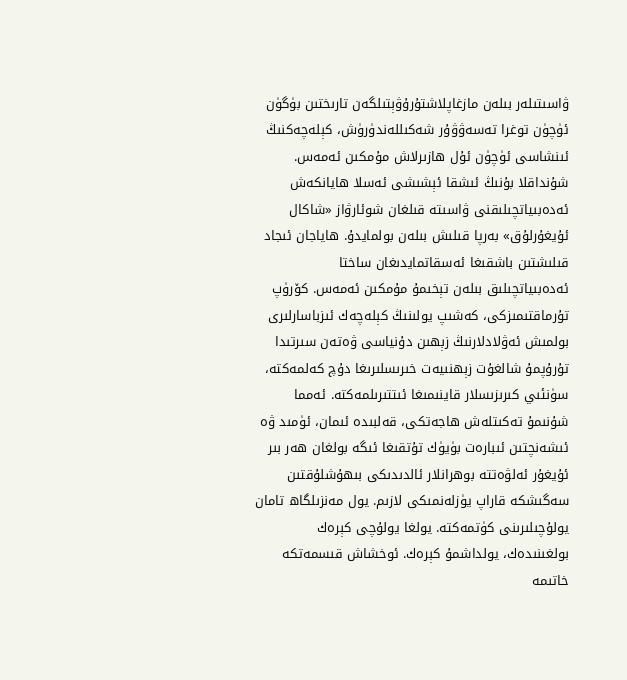ۋاسىتىلەر بىلەن مازغاپلاشتۇرۇۋېتىلگەن تارىختىن بۈگۈن ئۈچۈن توغرا تەسەۋۋۇر شەكىللەندۈرۈش، كېلەچەكنىڭ ئىنشاسى ئۈچۈن ئۇل ھازىرلاش مۇمكىن ئەمەس. شۇنداقلا بۇنىڭ ئىشقا ئېشىشى ئەسلا ھايانكەش ئەدەبىياتچىلىقنى ۋاسىتە قىلغان شوئارۋاز «شاكال ئۇيغۇرلۇق» بەرپا قىلىش بىلەن بولمايدۇ. ھاياجان ئىجاد قىلىشتىن باشقىغا ئەسقاتمايدىغان ساختا ئەدەبىياتچىلىق بىلەن تېخىمۇ مۇمكىن ئەمەس. كۆرۈپ تۇرماقتىمىزكى، كەشىپ يولىنىڭ كېلەچەك ئىزباسارلىرى بولمىش ئەۋلادلارنىڭ زېھىن دۇنياسى ۋەتەن سىرتىدا تۇرۇپمۇ شالغۇت زېھنىيەت خىرىسلىرىغا دۇچ كەلمەكتە، سۈنئىي كىرىزىسلار قاينىمىغا ئىتتىرىلمەكتە. ئەمما شۇنىمۇ تەكىتلەش ھاجەتكى، قەلبىدە ئىمان، ئۈمىد ۋە ئىشەنچتىن ئىبارەت بۈيۈك تۇتقىغا ئىگە بولغان ھەر بىر ئۇيغۇر ئەلۋەتتە بوھرانلار ئالدىدىكى بىھۇشلۇقتىن سەگىشكە قاراپ يۈزلەنمىكى لازىم. يول مەنزىلگاھ تامان يولۇچىلىرىنى كۈتمەكتە. يولغا يولۇچى كېرەك بولغىنىدەك، يولداشمۇ كېرەك. ئوخشاش قىسمەتكە خاتىمە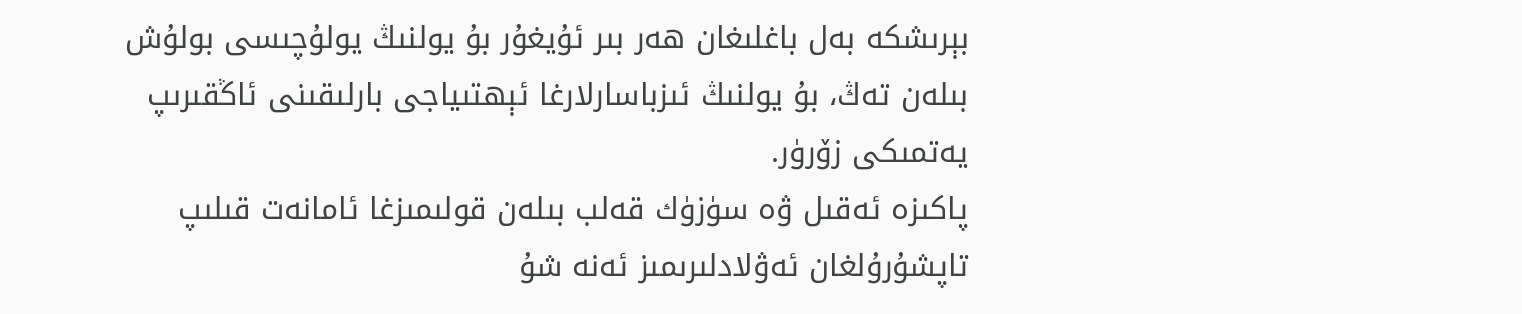بېرىشكە بەل باغلىغان ھەر بىر ئۇيغۇر بۇ يولنىڭ يولۇچىسى بولۇش بىلەن تەڭ، بۇ يولنىڭ ئىزباسارلارغا ئېھتىياجى بارلىقىنى ئاڭقىرىپ يەتمىكى زۆرۈر.
پاكىزە ئەقىل ۋە سۈزۈك قەلب بىلەن قولىمىزغا ئامانەت قىلىپ تاپشۇرۇلغان ئەۋلادلىرىمىز ئەنە شۇ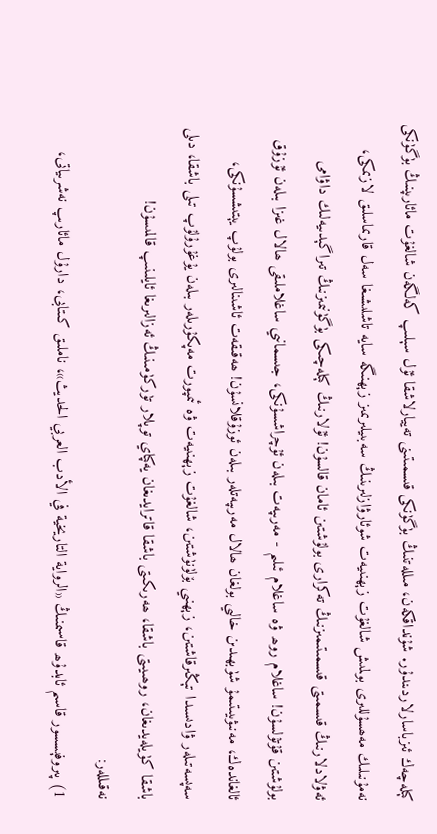كېلەچەك ئىزباسارلاردىندۇر. شۇنداقكەن، مىللەتنىڭ بۈگۈنكى قىسمىتىنى تەييارلاشقا ئۇل سېلىپ كەلگەن شالغۇت مائارىپنىڭ بۈگۈنكى نەمۇنىلىك مەھسۇللىرى بولمىش شالغۇت زېھنىيەت شوئارۋازلىرىنىڭ سەبىيلىرىمىز زېھنىگە سايە تاشلىشىغا سەل قارىماسلىق لازىمكى، ئەۋلادلارنىڭ قىسمىتى قىسمىتىمىزنىڭ تەكرارى بولۇشتىن ئامان قالسۇن! ئۇلارنىڭ كېلەچىكى بۈگۈنىمىزنىڭ تىراگېدىيەلىك داۋامى بولۇشتىن قۇتۇلسۇن! ساغلام روھ ۋە ساغلام ئىلىم - مەرىپەت بىلەن ئۇچراشسۇنكى، جىسمانىي ساغلاملىقى ھالال غىزا بىلەن ئۇزۇق ئالغاندەك، مەنىۋىيىتىمۇ شۈبھىدىن خالىي بولغان ھالال مەرىپەتلەر بىلەن ئوزۇقلانسۇن! ھەقىقەت ئاشىنالىرى بولۇپ يېتىشسۇنكى، سەپسەتىلەر ۋادىسىدا تېڭىرقاشتىن، زېھنىي بۆلۈنۈشتىن، شالغۇت زېھنىيەت ۋە ئىمپورت مەپكۇرىلەر بىلەن يۇغۇرۇلۇپ تىلى باشقا، دىلى باشقا كۈيلەيدىغان، روھىيىتى باشقا، ھەرىكىتى باشقا قاترايدىغان يەكپاي توپلار تۈركۈمىنىڭ ئەزالىرىغا ئايلىنىپ قالمىسۇن!
نەقىللەر:
1) پىروفېسسور قاسىم ئابدۇھ قاسىمنىڭ «الرواية التاريخية في الأدب العربي الحديث»، ناملىق كىتابى، دارۇل مائارىپ نەشرىياتى،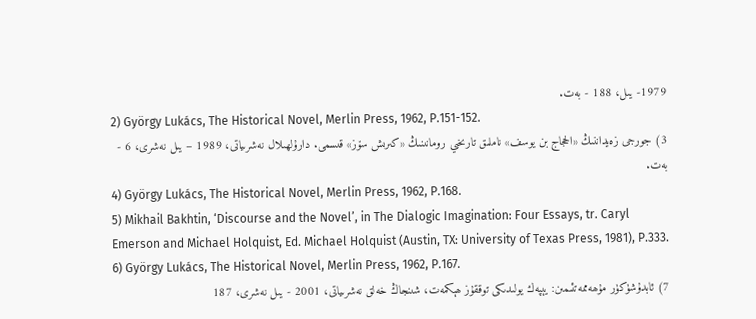1979- يىل، 188 - بەت.
2) György Lukács, The Historical Novel, Merlin Press, 1962, P.151-152.
3) جورجى زەيداننىڭ «الحجاج بن يوسف» ناملىق تارىخىي رومانىنىڭ «كىرىش سۆز» قىسمى. دارۇلھىلال نەشرىياتى، 1989 – يىل نەشرى، 6 - بەت.
4) György Lukács, The Historical Novel, Merlin Press, 1962, P.168.
5) Mikhail Bakhtin, ‘Discourse and the Novel’, in The Dialogic Imagination: Four Essays, tr. Caryl Emerson and Michael Holquist, Ed. Michael Holquist (Austin, TX: University of Texas Press, 1981), P.333.
6) György Lukács, The Historical Novel, Merlin Press, 1962, P.167.
7) ئابدۇشۈكۈر مۇھەممەتئىمىن: يېپەك يولىدىكى توققۇز ھېكمەت، شىنجاڭ خەلق نەشرىياتى، 2001 - يىل نەشرى، 187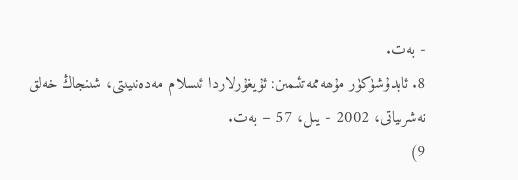- بەت.
8. ئابدۇشۈكۈر مۇھەممەتئىمىن: ئۇيغۇرلاردا ئىسلام مەدەنىيىتى، شىنجاڭ خەلق نەشرىياتى، 2002 - يىل، 57 – بەت.
9)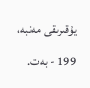يۇقىرىقى مەنبە، 199 - بەت.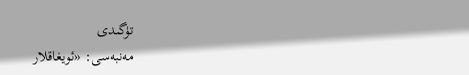تۈگىدى
مەنبەسى: «ئويغاقلار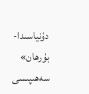دۇنياسىدا- بۇرھان» سەھىپىسى